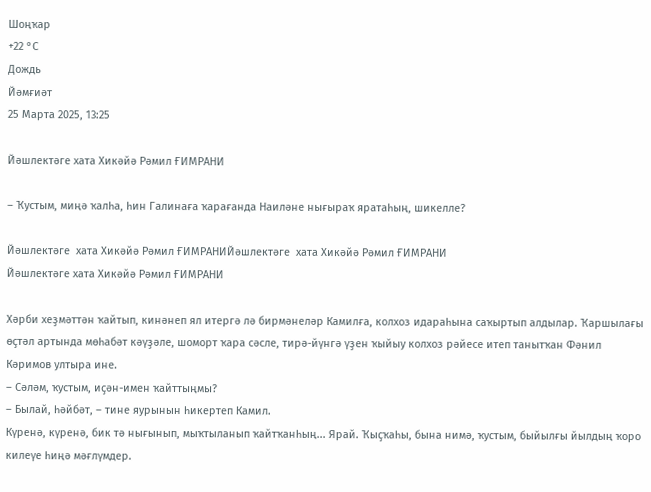Шоңҡар
+22 °С
Дождь
Йәмғиәт
25 Марта 2025, 13:25

Йәшлектәге хата Хикәйә Рәмил ҒИМРАНИ

– Ҡустым, миңә ҡалһа, һин Галинаға ҡарағанда Наиләне нығыраҡ яратаһың, шикелле?

Йәшлектәге  хата Хикәйә Рәмил ҒИМРАНИЙәшлектәге  хата Хикәйә Рәмил ҒИМРАНИ
Йәшлектәге хата Хикәйә Рәмил ҒИМРАНИ

Хәрби хеҙмәттән ҡайтып, кинәнеп ял итергә лә бирмәнеләр Камилға, колхоз идараһына саҡыртып алдылар. Ҡаршылағы өҫтәл артында мөһабәт кәүҙәле, шоморт ҡара сәсле, тирә-йүнгә үҙен ҡыйыу колхоз рәйесе итеп танытҡан Фәнил Кәримов ултыра ине.
– Сәләм, ҡустым, иҫән-имен ҡайттыңмы?
– Былай, һәйбәт, – тине яурынын һикертеп Камил.
Күренә, күренә, бик тә нығынып, мыҡтыланып ҡайтҡанһың... Ярай. Ҡыҫҡаһы, бына нимә, ҡустым, быйылғы йылдың ҡоро килеүе һиңә мәғлүмдер.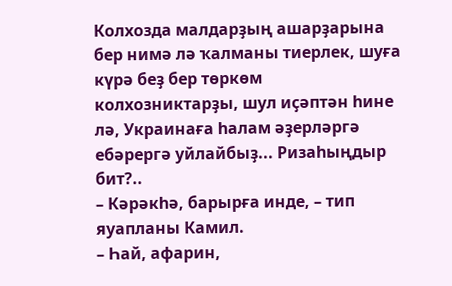Колхозда малдарҙың ашарҙарына бер нимә лә ҡалманы тиерлек, шуға күрә беҙ бер төркөм колхозниктарҙы, шул иҫәптән һине лә, Украинаға һалам әҙерләргә ебәрергә уйлайбыҙ... Ризаһыңдыр бит?..
– Кәрәкһә, барырға инде, – тип яуапланы Камил.
– Һай, афарин,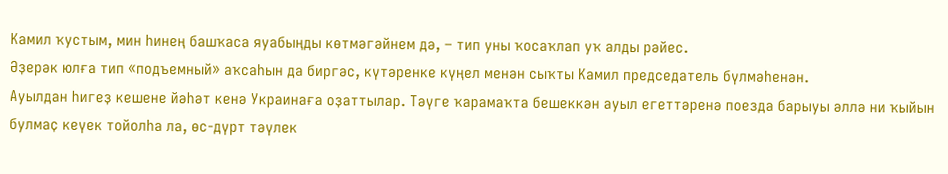Камил ҡустым, мин һинең башҡаса яуабыңды көтмәгәйнем дә, – тип уны ҡосаҡлап уҡ алды рәйес.
Әҙерәк юлға тип «подъемный» аҡсаһын да биргәс, күтәренке күңел менән сыҡты Камил председатель бүлмәһенән.
Ауылдан һигеҙ кешене йәһәт кенә Украинаға оҙаттылар. Тәүге ҡарамаҡта бешеккән ауыл егеттәренә поезда барыуы әллә ни ҡыйын булмаҫ кеүек тойолһа ла, өс-дүрт тәүлек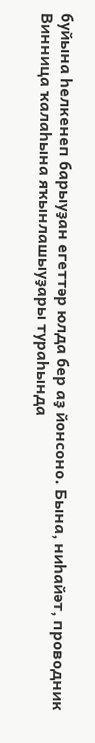буйына һелкенеп барыуҙан егеттәр юлда бер аҙ йонсоно. Бына, ниһайәт, проводник Винница ҡалаһына яҡынлашыуҙары тураһында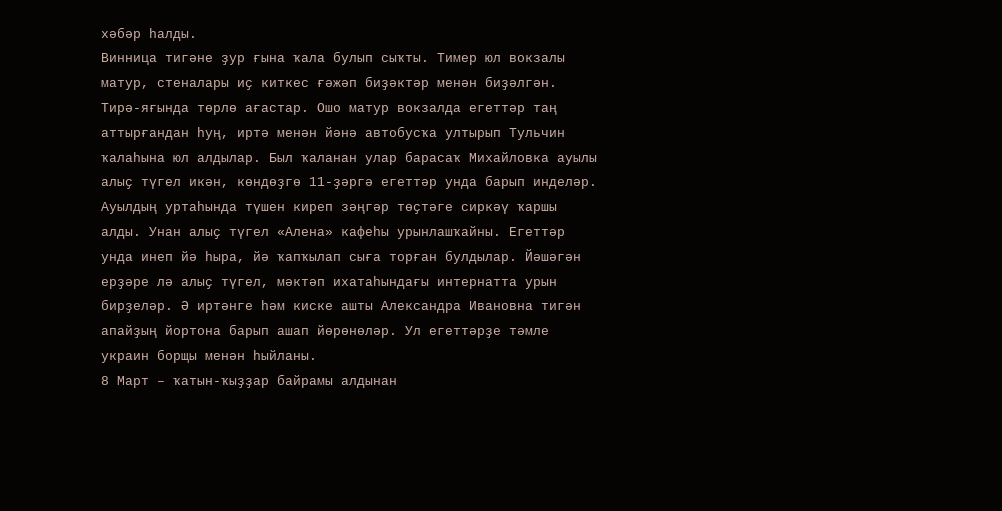хәбәр һалды.
Винница тигәне ҙур ғына ҡала булып сыҡты. Тимер юл вокзалы матур, стеналары иҫ киткес ғәжәп биҙәктәр менән биҙәлгән. Тирә-яғында төрлө ағастар. Ошо матур вокзалда егеттәр таң аттырғандан һуң, иртә менән йәнә автобусҡа ултырып Тульчин ҡалаһына юл алдылар. Был ҡаланан улар барасаҡ Михайловка ауылы алыҫ түгел икән, көндөҙгө 11-ҙәргә егеттәр унда барып инделәр.
Ауылдың уртаһында түшен киреп зәңгәр төҫтәге сиркәү ҡаршы алды. Унан алыҫ түгел «Алена» кафеһы урынлашҡайны. Егеттәр унда инеп йә һыра, йә ҡапҡылап сыға торған булдылар. Йәшәгән ерҙәре лә алыҫ түгел, мәктәп ихатаһындағы интернатта урын бирҙеләр. Ә иртәнге һәм киске ашты Александра Ивановна тигән апайҙың йортона барып ашап йөрөнөләр. Ул егеттәрҙе тәмле украин борщы менән һыйланы.
8 Март – ҡатын-ҡыҙҙар байрамы алдынан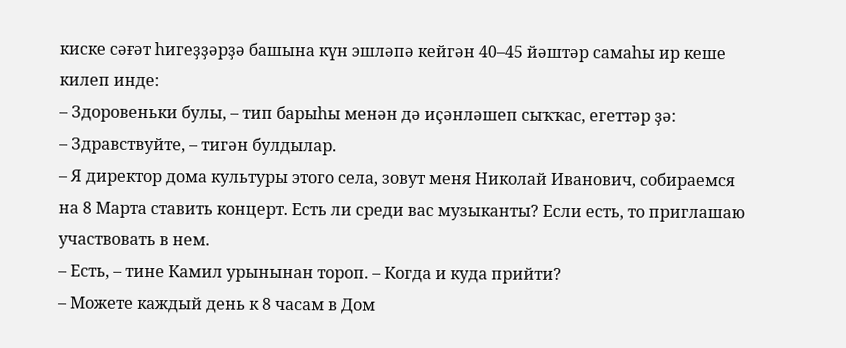киске сәғәт һигеҙҙәрҙә башына күн эшләпә кейгән 40–45 йәштәр самаһы ир кеше килеп инде:
– Здоровеньки булы, – тип барыһы менән дә иҫәнләшеп сыҡҡас, егеттәр ҙә:
– Здравствуйте, – тигән булдылар.
– Я директор дома культуры этого села, зовут меня Николай Иванович, собираемся на 8 Марта ставить концерт. Есть ли среди вас музыканты? Если есть, то приглашаю участвовать в нем.
– Есть, – тине Камил урынынан тороп. – Когда и куда прийти?
– Можете каждый день к 8 часам в Дом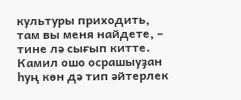культуры приходить, там вы меня найдете, – тине лә сығып китте.
Камил ошо осрашыуҙан һуң көн дә тип әйтерлек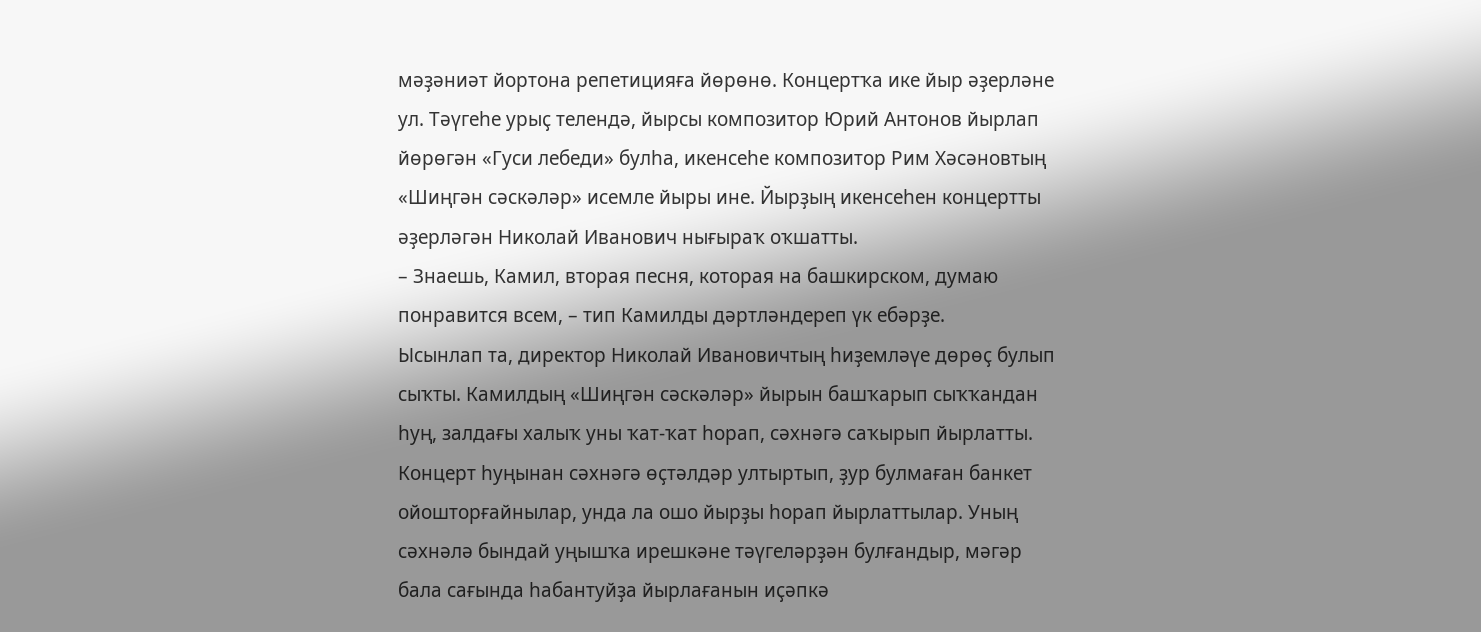мәҙәниәт йортона репетицияға йөрөнө. Концертҡа ике йыр әҙерләне ул. Тәүгеһе урыҫ телендә, йырсы композитор Юрий Антонов йырлап йөрөгән «Гуси лебеди» булһа, икенсеһе композитор Рим Хәсәновтың «Шиңгән сәскәләр» исемле йыры ине. Йырҙың икенсеһен концертты әҙерләгән Николай Иванович нығыраҡ оҡшатты.
– Знаешь, Камил, вторая песня, которая на башкирском, думаю понравится всем, – тип Камилды дәртләндереп үк ебәрҙе.
Ысынлап та, директор Николай Ивановичтың һиҙемләүе дөрөҫ булып сыҡты. Камилдың «Шиңгән сәскәләр» йырын башҡарып сыҡҡандан һуң, залдағы халыҡ уны ҡат-ҡат һорап, сәхнәгә саҡырып йырлатты.
Концерт һуңынан сәхнәгә өҫтәлдәр ултыртып, ҙур булмаған банкет ойошторғайнылар, унда ла ошо йырҙы һорап йырлаттылар. Уның сәхнәлә бындай уңышҡа ирешкәне тәүгеләрҙән булғандыр, мәгәр бала сағында һабантуйҙа йырлағанын иҫәпкә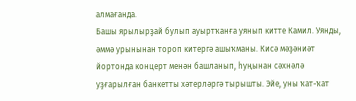алмағанда.
Башы ярылырҙай булып ауыртҡанға уянып китте Камил. Уянды, әммә урынынан тороп китергә ашыҡманы. Кисә мәҙәниәт йортонда концерт менән башланып, һуңынан сәхнәлә уҙғарылған банкетты хәтерләргә тырышты. Эйе, уны ҡат-ҡат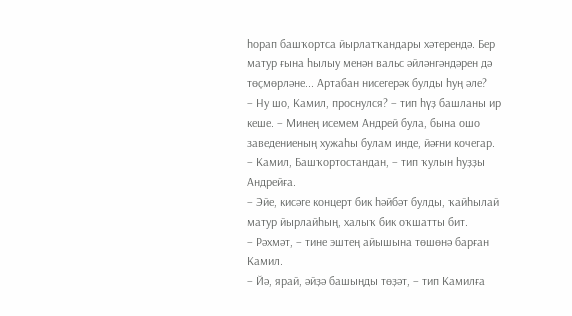һорап башҡортса йырлатҡандары хәтерендә. Бер матур ғына һылыу менән вальс әйләнгәндәрен дә төҫмөрләне... Артабан нисегерәк булды һуң әле?
– Ну шо, Камил, проснулся? – тип һүҙ башланы ир кеше. – Минең исемем Андрей була, бына ошо заведениеның хужаһы булам инде, йәғни кочегар.
– Камил, Башҡортостандан, – тип ҡулын һуҙҙы Андрейға.
– Эйе, кисәге концерт бик һәйбәт булды, ҡайһылай матур йырлайһың, халыҡ бик оҡшатты бит.
– Рәхмәт, – тине эштең айышына төшөнә барған Камил.
– Йә, ярай, әйҙә башыңды төҙәт, – тип Камилға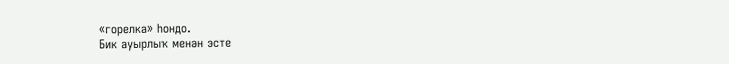«горелка» һондо.
Бик ауырлыҡ менән эсте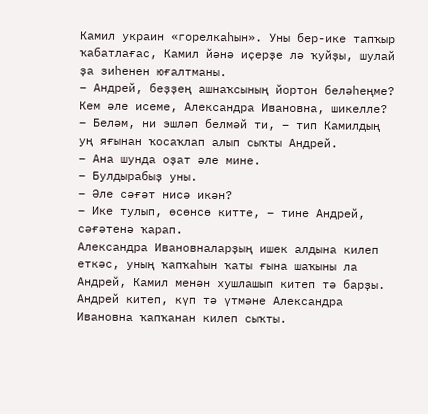Камил украин «горелкаһын». Уны бер-ике тапҡыр ҡабатлағас, Камил йәнә иҫерҙе лә ҡуйҙы, шулай ҙа зиһенен юғалтманы.
– Андрей, беҙҙең ашнаҡсының йортон беләһеңме? Кем әле исеме, Александра Ивановна, шикелле?
– Беләм, ни эшләп белмәй ти, – тип Камилдың уң яғынан ҡосаҡлап алып сыҡты Андрей.
– Ана шунда оҙат әле мине.
– Булдырабыҙ уны.
– Әле сәғәт нисә икән?
– Ике тулып, өсөнсө китте, – тине Андрей, сәғәтенә ҡарап.
Александра Ивановналарҙың ишек алдына килеп еткәс, уның ҡапҡаһын ҡаты ғына шаҡыны ла Андрей, Камил менән хушлашып китеп тә барҙы. Андрей китеп, күп тә үтмәне Александра Ивановна ҡапҡанан килеп сыҡты.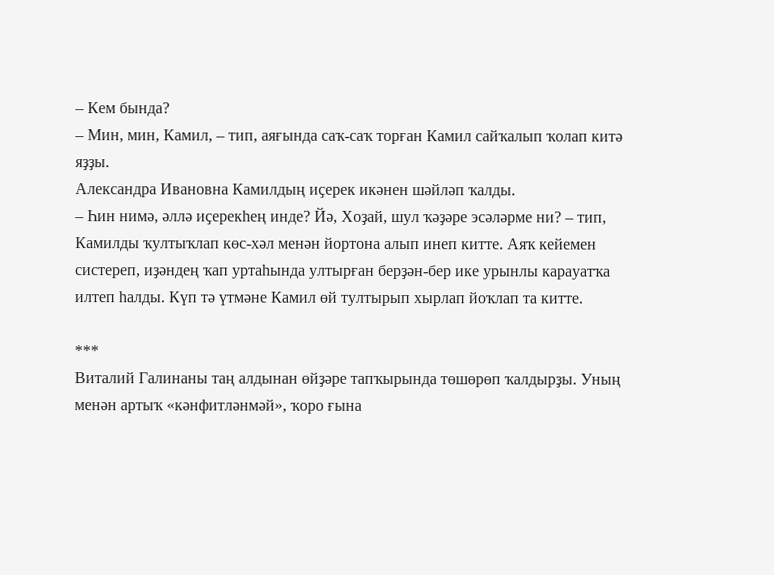– Кем бында?
– Мин, мин, Камил, – тип, аяғында саҡ-саҡ торған Камил сайҡалып ҡолап китә яҙҙы.
Александра Ивановна Камилдың иҫерек икәнен шәйләп ҡалды.
– Һин нимә, әллә иҫерекһең инде? Йә, Хоҙай, шул ҡәҙәре эсәләрме ни? – тип, Камилды ҡултыҡлап көс-хәл менән йортона алып инеп китте. Аяҡ кейемен систереп, иҙәндең ҡап уртаһында ултырған берҙән-бер ике урынлы карауатҡа илтеп һалды. Күп тә үтмәне Камил өй тултырып хырлап йоҡлап та китте.

***
Виталий Галинаны таң алдынан өйҙәре тапҡырында төшөрөп ҡалдырҙы. Уның менән артыҡ «кәнфитләнмәй», ҡоро ғына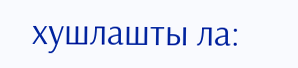хушлашты ла: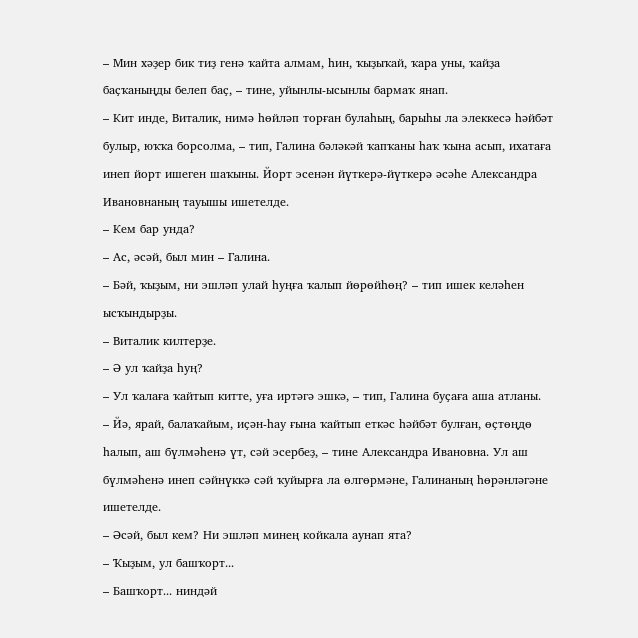– Мин хәҙер бик тиҙ генә ҡайта алмам, һин, ҡыҙыҡай, ҡара уны, ҡайҙа баҫҡаныңды белеп баҫ, – тине, уйынлы-ысынлы бармаҡ янап.
– Кит инде, Виталик, нимә һөйләп торған булаһың, барыһы ла элеккесә һәйбәт булыр, юҡҡа борсолма, – тип, Галина бәләкәй ҡапҡаны һаҡ ҡына асып, ихатаға инеп йорт ишеген шаҡыны. Йорт эсенән йүткерә-йүткерә әсәһе Александра Ивановнаның тауышы ишетелде.
– Кем бар унда?
– Ас, әсәй, был мин – Галина.
– Бәй, ҡыҙым, ни эшләп улай һуңға ҡалып йөрөйһөң? – тип ишек келәһен ысҡындырҙы.
– Виталик килтерҙе.
– Ә ул ҡайҙа һуң?
– Ул ҡалаға ҡайтып китте, уға иртәгә эшкә, – тип, Галина буҫаға аша атланы.
– Йә, ярай, балаҡайым, иҫән-һау ғына ҡайтып еткәс һәйбәт булған, өҫтөңдө һалып, аш бүлмәһенә үт, сәй эсербеҙ, – тине Александра Ивановна. Ул аш бүлмәһенә инеп сәйнүккә сәй ҡуйырға ла өлгөрмәне, Галинаның һөрәнләгәне ишетелде.
– Әсәй, был кем? Ни эшләп минең койкала аунап ята?
– Ҡыҙым, ул башҡорт...
– Башҡорт... ниндәй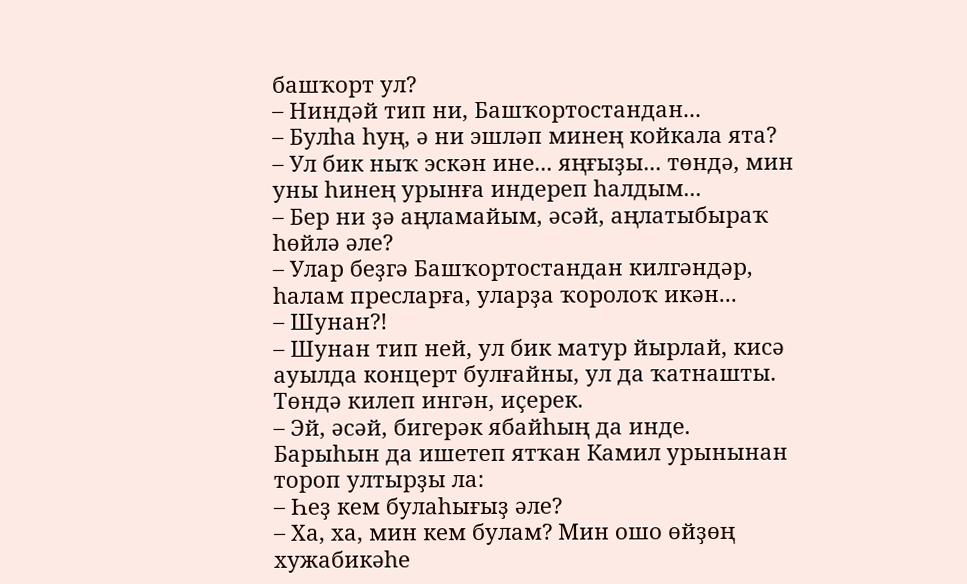башҡорт ул?
– Ниндәй тип ни, Башҡортостандан...
– Булһа һуң, ә ни эшләп минең койкала ята?
– Ул бик ныҡ эскән ине... яңғыҙы... төндә, мин уны һинең урынға индереп һалдым...
– Бер ни ҙә аңламайым, әсәй, аңлатыбыраҡ һөйлә әле?
– Улар беҙгә Башҡортостандан килгәндәр, һалам пресларға, уларҙа ҡоролоҡ икән...
– Шунан?!
– Шунан тип ней, ул бик матур йырлай, кисә ауылда концерт булғайны, ул да ҡатнашты. Төндә килеп ингән, иҫерек.
– Эй, әсәй, бигерәк ябайһың да инде.
Барыһын да ишетеп ятҡан Камил урынынан тороп ултырҙы ла:
– Һеҙ кем булаһығыҙ әле?
– Ха, ха, мин кем булам? Мин ошо өйҙөң хужабикәһе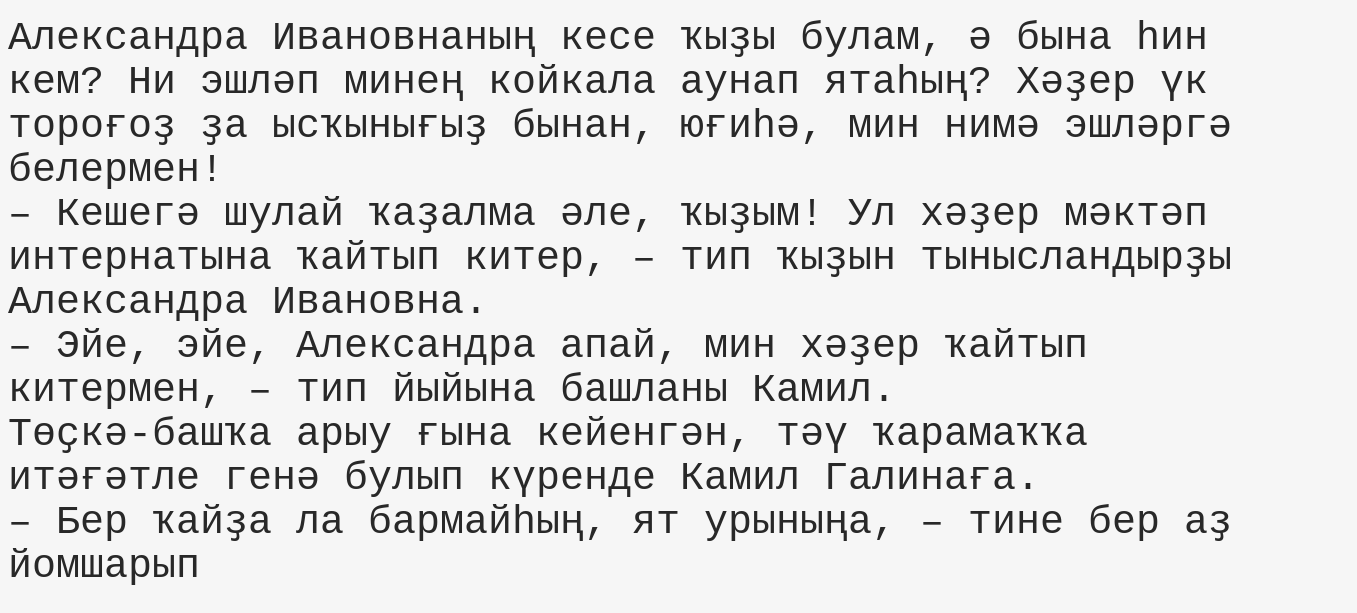Александра Ивановнаның кесе ҡыҙы булам, ә бына һин кем? Ни эшләп минең койкала аунап ятаһың? Хәҙер үк тороғоҙ ҙа ысҡынығыҙ бынан, юғиһә, мин нимә эшләргә белермен!
– Кешегә шулай ҡаҙалма әле, ҡыҙым! Ул хәҙер мәктәп интернатына ҡайтып китер, – тип ҡыҙын тынысландырҙы Александра Ивановна.
– Эйе, эйе, Александра апай, мин хәҙер ҡайтып китермен, – тип йыйына башланы Камил.
Төҫкә-башҡа арыу ғына кейенгән, тәү ҡарамаҡҡа итәғәтле генә булып күренде Камил Галинаға.
– Бер ҡайҙа ла бармайһың, ят урыныңа, – тине бер аҙ йомшарып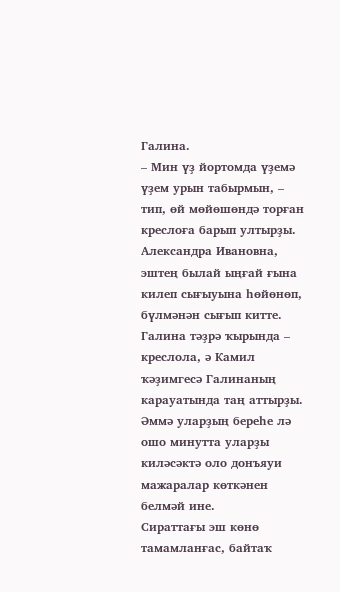Галина.
– Мин үҙ йортомда үҙемә үҙем урын табырмын, – тип, өй мөйөшөндә торған креслоға барып ултырҙы.
Александра Ивановна, эштең былай ыңғай ғына килеп сығыуына һөйөнөп, бүлмәнән сығып китте.
Галина тәҙрә ҡырында – креслола, ә Камил ҡәҙимгесә Галинаның карауатында таң аттырҙы. Әммә уларҙың береһе лә ошо минутта уларҙы киләсәктә оло донъяуи мажаралар көткәнен белмәй ине.
Сираттағы эш көнө тамамланғас, байтаҡ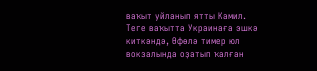ваҡыт уйланып ятты Камил. Теге ваҡытта Украинаға эшкә киткәндә, Өфөлә тимер юл вокзалында оҙатып ҡалған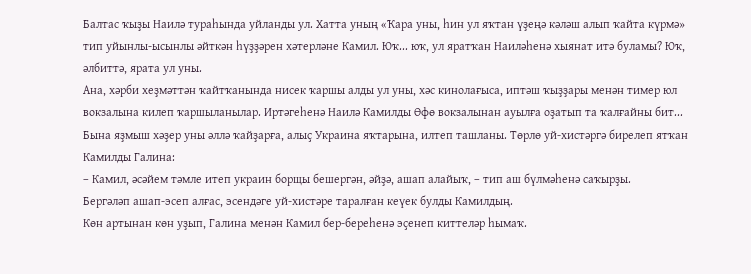Балтас ҡыҙы Наилә тураһында уйланды ул. Хатта уның «Ҡара уны, һин ул яҡтан үҙеңә кәләш алып ҡайта күрмә» тип уйынлы-ысынлы әйткән һүҙҙәрен хәтерләне Камил. Юҡ... юҡ, ул яратҡан Наиләһенә хыянат итә буламы? Юҡ, әлбиттә, ярата ул уны.
Ана, хәрби хеҙмәттән ҡайтҡанында нисек ҡаршы алды ул уны, хәс кинолағыса, иптәш ҡыҙҙары менән тимер юл вокзалына килеп ҡаршыланылар. Иртәгеһенә Наилә Камилды Өфө вокзалынан ауылға оҙатып та ҡалғайны бит... Бына яҙмыш хәҙер уны әллә ҡайҙарға, алыҫ Украина яҡтарына, илтеп ташланы. Төрлө уй-хистәргә бирелеп ятҡан Камилды Галина:
– Камил, әсәйем тәмле итеп украин борщы бешергән, әйҙә, ашап алайыҡ, – тип аш бүлмәһенә саҡырҙы.
Бергәләп ашап-эсеп алғас, эсендәге уй-хистәре таралған кеүек булды Камилдың.
Көн артынан көн уҙып, Галина менән Камил бер-береһенә эҫенеп киттеләр һымаҡ.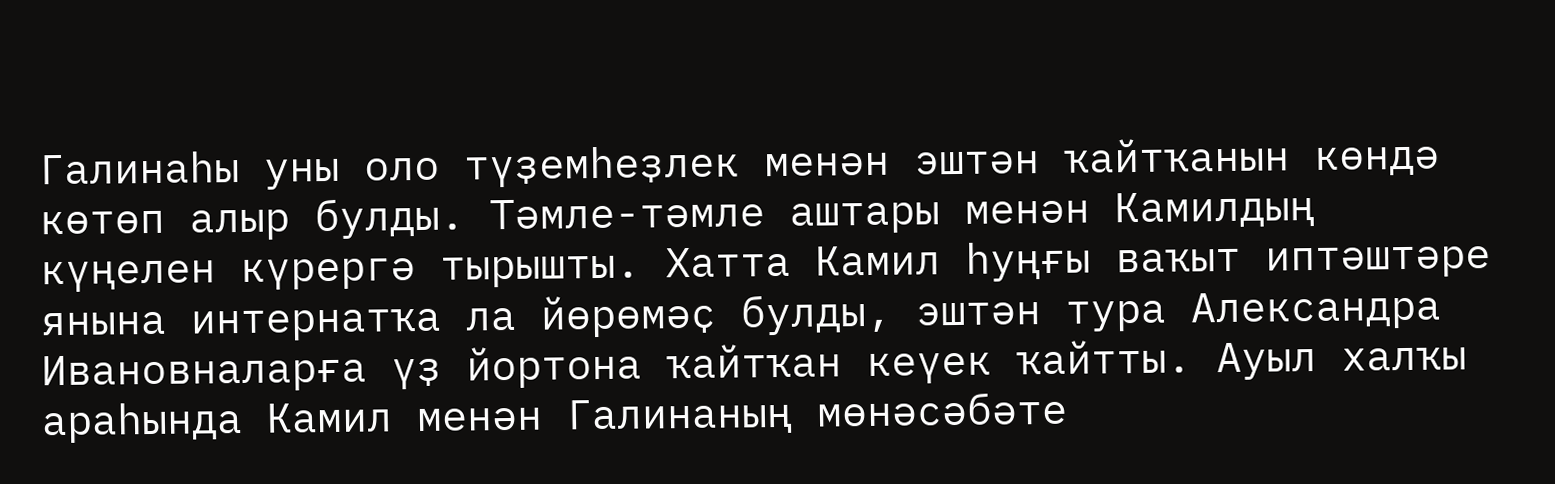Галинаһы уны оло түҙемһеҙлек менән эштән ҡайтҡанын көндә көтөп алыр булды. Тәмле-тәмле аштары менән Камилдың күңелен күрергә тырышты. Хатта Камил һуңғы ваҡыт иптәштәре янына интернатҡа ла йөрөмәҫ булды, эштән тура Александра Ивановналарға үҙ йортона ҡайтҡан кеүек ҡайтты. Ауыл халҡы араһында Камил менән Галинаның мөнәсәбәте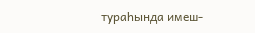тураһында имеш-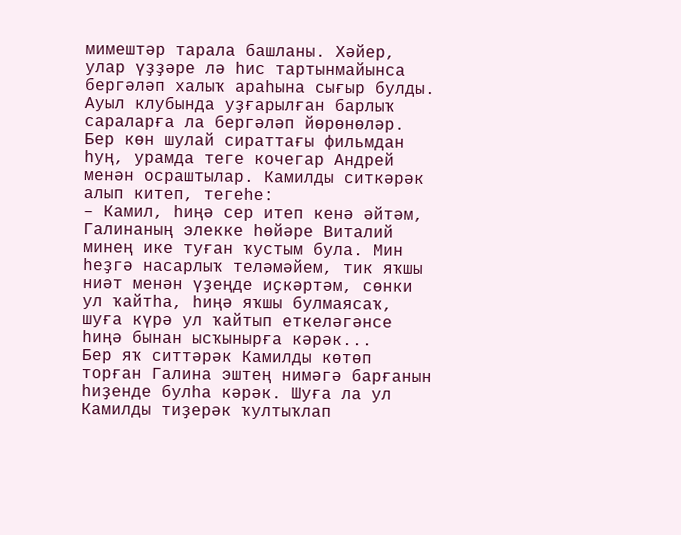мимештәр тарала башланы. Хәйер, улар үҙҙәре лә һис тартынмайынса бергәләп халыҡ араһына сығыр булды. Ауыл клубында уҙғарылған барлыҡ сараларға ла бергәләп йөрөнөләр.
Бер көн шулай сираттағы фильмдан һуң, урамда теге кочегар Андрей менән осраштылар. Камилды ситкәрәк алып китеп, тегеһе:
– Камил, һиңә сер итеп кенә әйтәм, Галинаның элекке һөйәре Виталий минең ике туған ҡустым була. Мин һеҙгә насарлыҡ теләмәйем, тик яҡшы ниәт менән үҙеңде иҫкәртәм, сөнки ул ҡайтһа, һиңә яҡшы булмаясаҡ, шуға күрә ул ҡайтып еткеләгәнсе һиңә бынан ысҡынырға кәрәк...
Бер яҡ ситтәрәк Камилды көтөп торған Галина эштең нимәгә барғанын һиҙенде булһа кәрәк. Шуға ла ул Камилды тиҙерәк ҡултыҡлап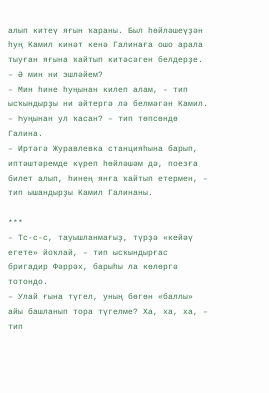алып китеү яғын ҡараны. Был һөйләшеүҙән һуң Камил кинәт кенә Галинаға ошо арала тыуған яғына ҡайтып китәсәген белдерҙе.
– Ә мин ни эшләйем?
– Мин һине һуңынан килеп алам, – тип ысҡындырҙы ни әйтергә лә белмәгән Камил.
– Һуңынан ул ҡасан? – тип төпсөндө Галина.
– Иртәгә Журавлевка станцияһына барып, иптәштәремде күреп һөйләшәм дә, поезға билет алып, һинең янға ҡайтып етермен, – тип ышандырҙы Камил Галинаны.

***
– Тс-с-с, тауышланмағыҙ, түрҙә «кейәү егете» йоҡлай, – тип ысҡындырғас бригадир Фәррәх, барыһы ла көлөргә тотондо.
– Улай ғына түгел, уның бөгөн «баллы» айы башланып тора түгелме? Ха, ха, ха, – тип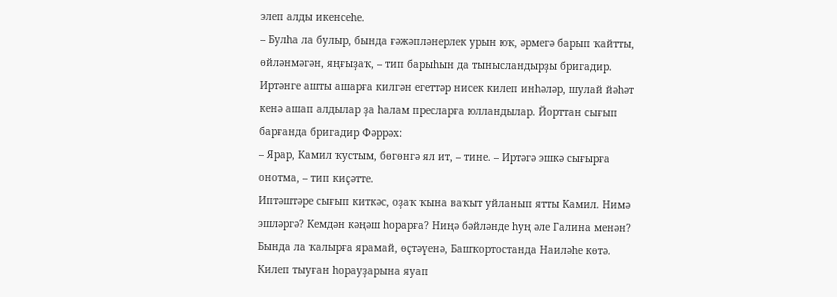элеп алды икенсеһе.
– Булһа ла булыр, бында ғәжәпләнерлек урын юҡ, әрмегә барып ҡайтты, өйләнмәгән, яңғыҙаҡ, – тип барыһын да тынысландырҙы бригадир.
Иртәнге ашты ашарға килгән егеттәр нисек килеп инһәләр, шулай йәһәт кенә ашап алдылар ҙа һалам пресларға юлландылар. Йорттан сығып барғанда бригадир Фәррәх:
– Ярар, Камил ҡустым, бөгөнгә ял ит, – тине. – Иртәгә эшкә сығырға онотма, – тип киҫәтте.
Иптәштәре сығып киткәс, оҙаҡ ҡына ваҡыт уйланып ятты Камил. Нимә эшләргә? Кемдән кәңәш һорарға? Ниңә бәйләнде һуң әле Галина менән? Бында ла ҡалырға ярамай, өҫтәүенә, Башҡортостанда Наиләһе көтә. Килеп тыуған һорауҙарына яуап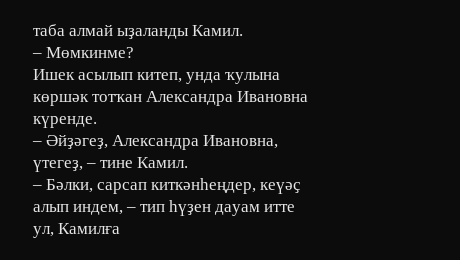таба алмай ыҙаланды Камил.
– Мөмкинме?
Ишек асылып китеп, унда ҡулына көршәк тотҡан Александра Ивановна күренде.
– Әйҙәгеҙ, Александра Ивановна, үтегеҙ, – тине Камил.
– Бәлки, сарсап киткәнһеңдер, кеүәҫ алып индем, – тип һүҙен дауам итте ул, Камилға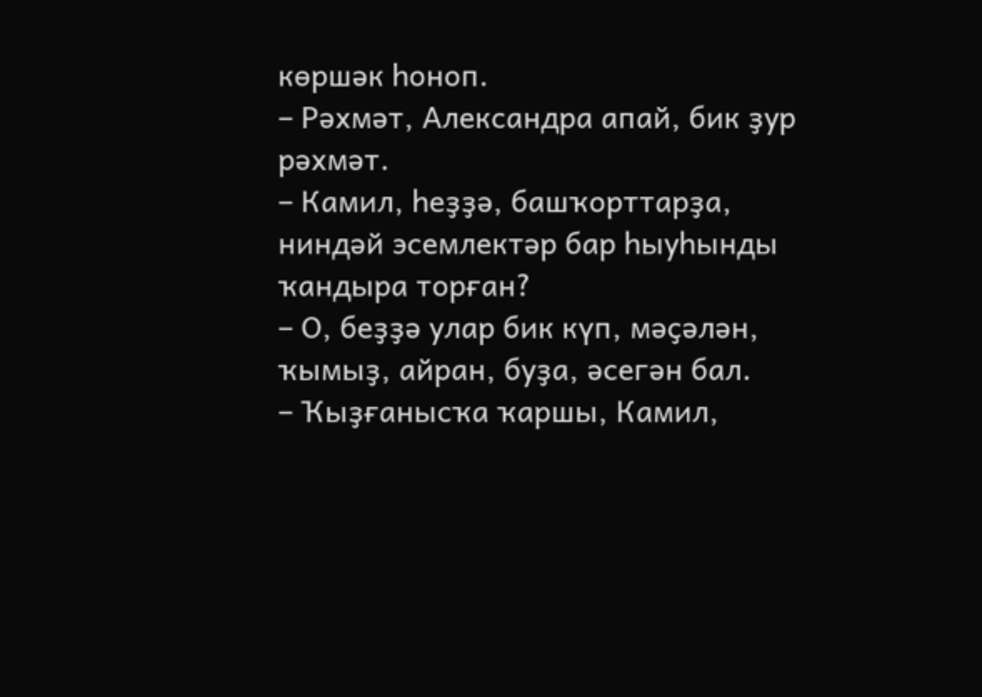көршәк һоноп.
– Рәхмәт, Александра апай, бик ҙур рәхмәт.
– Камил, һеҙҙә, башҡорттарҙа, ниндәй эсемлектәр бар һыуһынды ҡандыра торған?
– О, беҙҙә улар бик күп, мәҫәлән, ҡымыҙ, айран, буҙа, әсегән бал.
– Ҡыҙғанысҡа ҡаршы, Камил,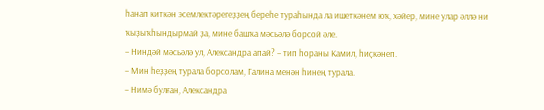һанап киткән эсемлектәрегеҙҙең береһе тураһында ла ишеткәнем юҡ, хәйер, мине улар әллә ни ҡыҙыҡһындырмай ҙа, мине башҡа мәсьәлә борсой әле.
– Ниндәй мәсьәлә ул, Александра апай? – тип һораны Камил, һиҫкәнеп.
– Мин һеҙҙең турала борсолам, Галина менән һинең турала.
– Нимә булған, Александра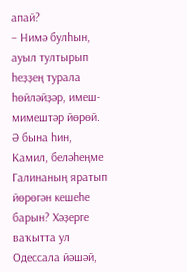апай?
– Нимә булһын, ауыл тултырып һеҙҙең турала һөйләйҙәр, имеш-мимештәр йөрөй. Ә бына һин, Камил, беләһеңме Галинаның яратып йөрөгән кешеһе барын? Хәҙерге ваҡытта ул Одессала йәшәй,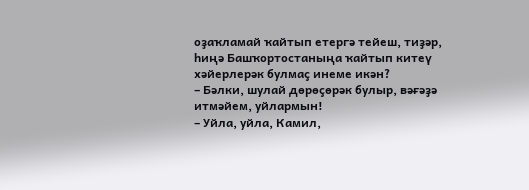оҙаҡламай ҡайтып етергә тейеш, тиҙәр, һиңә Башҡортостаныңа ҡайтып китеү хәйерлерәк булмаҫ инеме икән?
– Бәлки, шулай дөрөҫөрәк булыр, вәғәҙә итмәйем, уйлармын!
– Уйла, уйла, Камил,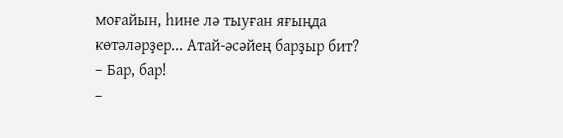моғайын, һине лә тыуған яғыңда көтәләрҙер... Атай-әсәйең барҙыр бит?
– Бар, бар!
–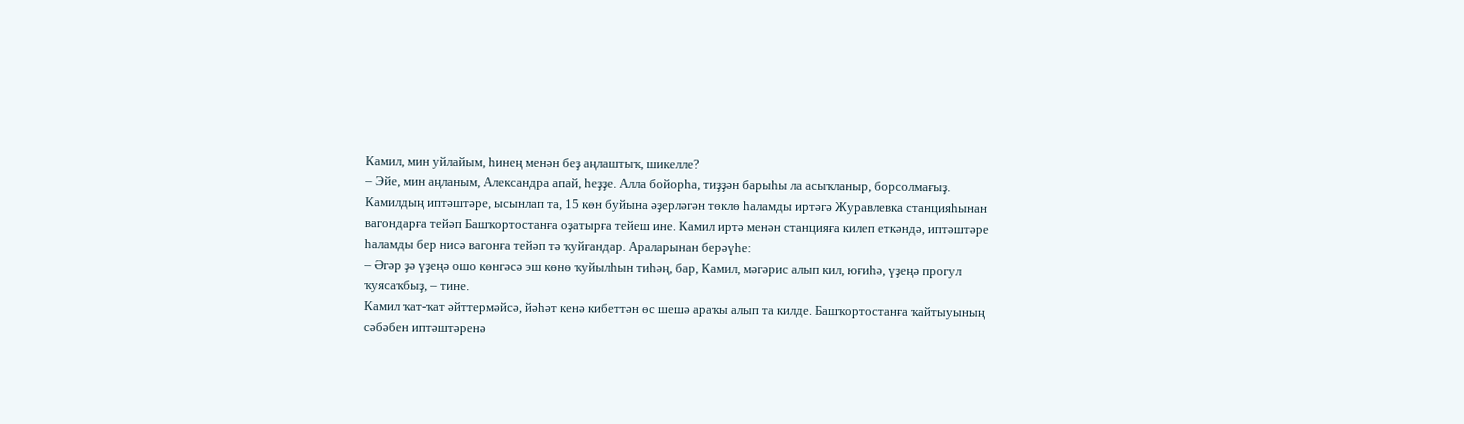Камил, мин уйлайым, һинең менән беҙ аңлаштыҡ, шикелле?
– Эйе, мин аңланым, Александра апай, һеҙҙе. Алла бойорһа, тиҙҙән барыһы ла асыҡланыр, борсолмағыҙ.
Камилдың иптәштәре, ысынлап та, 15 көн буйына әҙерләгән төклө һаламды иртәгә Журавлевка станцияһынан вагондарға тейәп Башҡортостанға оҙатырға тейеш ине. Камил иртә менән станцияға килеп еткәндә, иптәштәре һаламды бер нисә вагонға тейәп тә ҡуйғандар. Араларынан берәүһе:
– Әгәр ҙә үҙеңә ошо көнгәсә эш көнө ҡуйылһын тиһәң, бар, Камил, мәгәрис алып кил, юғиһә, үҙеңә прогул ҡуясаҡбыҙ, – тине.
Камил ҡат-ҡат әйттермәйсә, йәһәт кенә кибеттән өс шешә араҡы алып та килде. Башҡортостанға ҡайтыуының сәбәбен иптәштәренә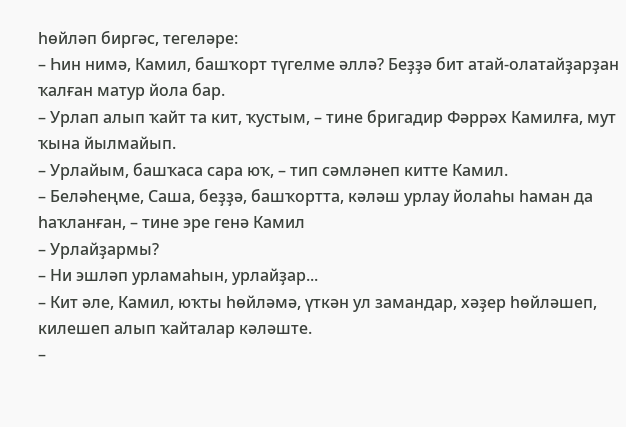һөйләп биргәс, тегеләре:
– Һин нимә, Камил, башҡорт түгелме әллә? Беҙҙә бит атай-олатайҙарҙан ҡалған матур йола бар.
– Урлап алып ҡайт та кит, ҡустым, – тине бригадир Фәррәх Камилға, мут ҡына йылмайып.
– Урлайым, башҡаса сара юҡ, – тип сәмләнеп китте Камил.
– Беләһеңме, Саша, беҙҙә, башҡортта, кәләш урлау йолаһы һаман да һаҡланған, – тине эре генә Камил
– Урлайҙармы?
– Ни эшләп урламаһын, урлайҙар...
– Кит әле, Камил, юҡты һөйләмә, үткән ул замандар, хәҙер һөйләшеп, килешеп алып ҡайталар кәләште.
–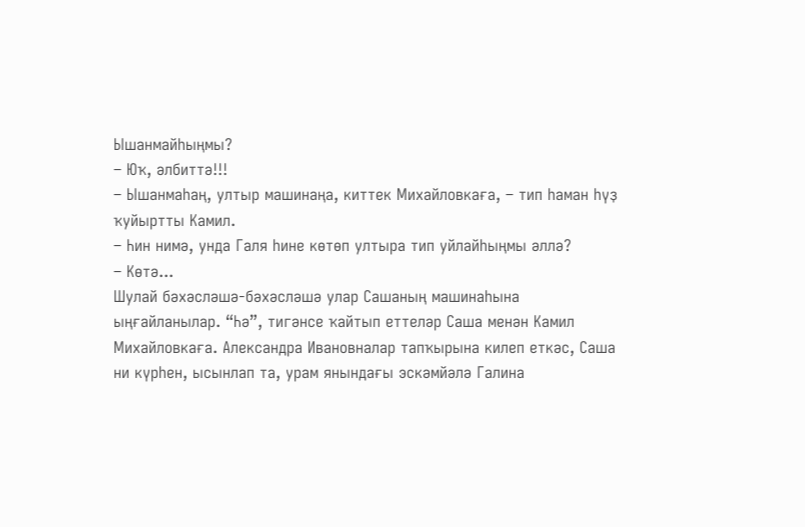Ышанмайһыңмы?
– Юҡ, әлбиттә!!!
– Ышанмаһаң, ултыр машинаңа, киттек Михайловкаға, – тип һаман һүҙ ҡуйыртты Камил.
– Һин нимә, унда Галя һине көтөп ултыра тип уйлайһыңмы әллә?
– Көтә...
Шулай бәхәсләшә-бәхәсләшә улар Сашаның машинаһына ыңғайланылар. “Һә”, тигәнсе ҡайтып еттеләр Саша менән Камил Михайловкаға. Александра Ивановналар тапҡырына килеп еткәс, Саша ни күрһен, ысынлап та, урам янындағы эскәмйәлә Галина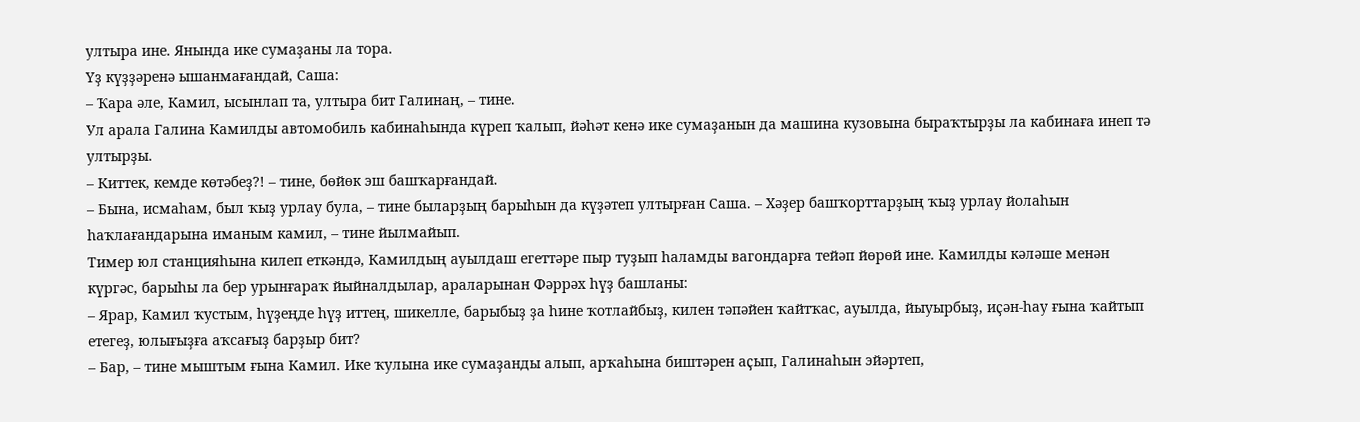ултыра ине. Янында ике сумаҙаны ла тора.
Үҙ күҙҙәренә ышанмағандай, Саша:
– Ҡара әле, Камил, ысынлап та, ултыра бит Галинаң, – тине.
Ул арала Галина Камилды автомобиль кабинаһында күреп ҡалып, йәһәт кенә ике сумаҙанын да машина кузовына быраҡтырҙы ла кабинаға инеп тә ултырҙы.
– Киттек, кемде көтәбеҙ?! – тине, бөйөк эш башҡарғандай.
– Бына, исмаһам, был ҡыҙ урлау була, – тине быларҙың барыһын да күҙәтеп ултырған Саша. – Хәҙер башҡорттарҙың ҡыҙ урлау йолаһын һаҡлағандарына иманым камил, – тине йылмайып.
Тимер юл станцияһына килеп еткәндә, Камилдың ауылдаш егеттәре пыр туҙып һаламды вагондарға тейәп йөрөй ине. Камилды кәләше менән күргәс, барыһы ла бер урынғараҡ йыйналдылар, араларынан Фәррәх һүҙ башланы:
– Ярар, Камил ҡустым, һүҙеңде һүҙ иттең, шикелле, барыбыҙ ҙа һине ҡотлайбыҙ, килен тәпәйен ҡайтҡас, ауылда, йыуырбыҙ, иҫән-һау ғына ҡайтып етегеҙ, юлығыҙға аҡсағыҙ барҙыр бит?
– Бар, – тине мыштым ғына Камил. Ике ҡулына ике сумаҙанды алып, арҡаһына биштәрен аҫып, Галинаһын эйәртеп,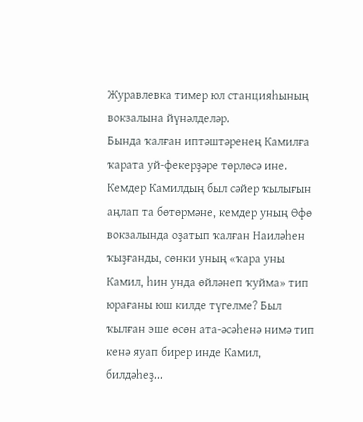Журавлевка тимер юл станцияһының вокзалына йүнәлделәр.
Бында ҡалған иптәштәренең Камилға ҡарата уй-фекерҙәре төрлөсә ине. Кемдер Камилдың был сәйер ҡылығын аңлап та бөтөрмәне, кемдер уның Өфө вокзалында оҙатып ҡалған Наиләһен ҡыҙғанды, сөнки уның «ҡара уны Камил, һин унда өйләнеп ҡуйма» тип юрағаны юш килде түгелме? Был ҡылған эше өсөн ата-әсәһенә нимә тип кенә яуап бирер инде Камил, билдәһеҙ...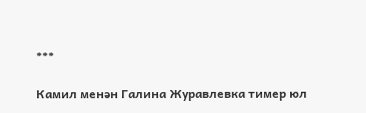***

Камил менән Галина Журавлевка тимер юл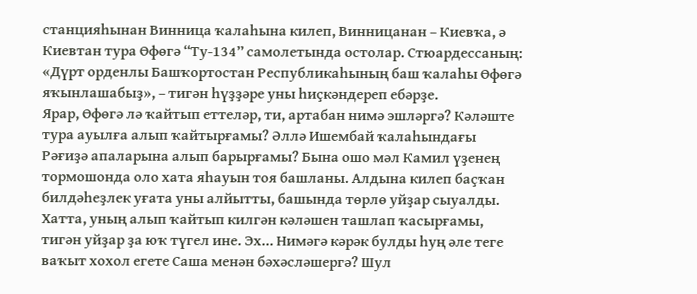станцияһынан Винница ҡалаһына килеп, Винницанан – Киевҡа, ә Киевтан тура Өфөгә “Ту-134” самолетында остолар. Стюардессаның: «Дүрт орденлы Башҡортостан Республикаһының баш ҡалаһы Өфөгә яҡынлашабыҙ», – тигән һүҙҙәре уны һиҫкәндереп ебәрҙе.
Ярар, Өфөгә лә ҡайтып еттеләр, ти, артабан нимә эшләргә? Кәләште тура ауылға алып ҡайтырғамы? Әллә Ишембай ҡалаһындағы Рәғиҙә апаларына алып барырғамы? Бына ошо мәл Камил үҙенең тормошонда оло хата яһауын тоя башланы. Алдына килеп баҫҡан билдәһеҙлек уғата уны алйытты, башында төрлө уйҙар сыуалды. Хатта, уның алып ҡайтып килгән кәләшен ташлап ҡасырғамы, тигән уйҙар ҙа юҡ түгел ине. Эх... Нимәгә кәрәк булды һуң әле теге ваҡыт хохол егете Саша менән бәхәсләшергә? Шул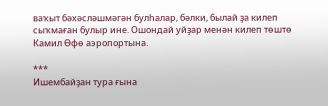ваҡыт бәхәсләшмәгән булһалар, бәлки, былай ҙа килеп сыҡмаған булыр ине. Ошондай уйҙар менән килеп төштө Камил Өфө аэропортына.

***
Ишембайҙан тура ғына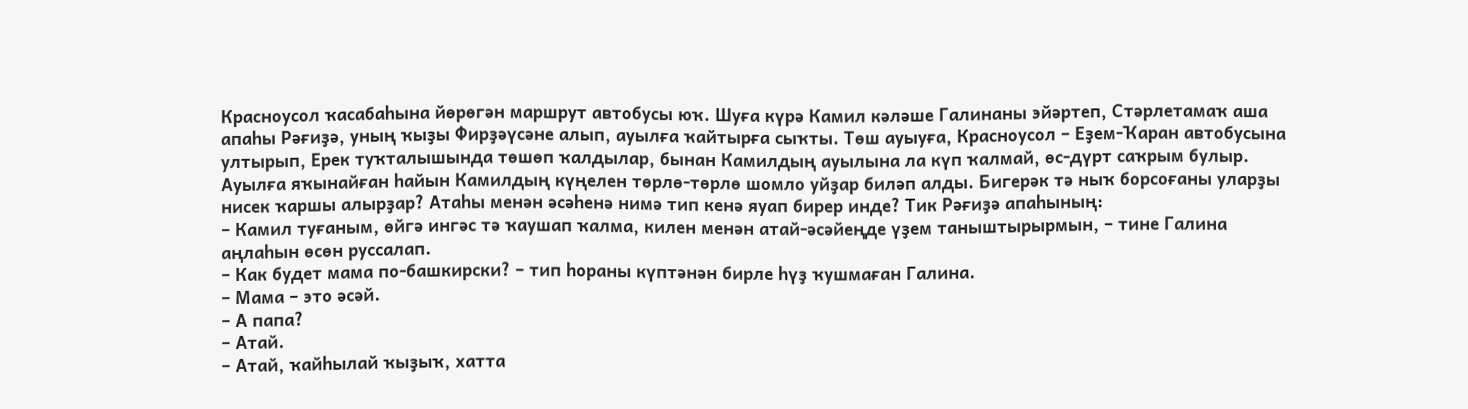Красноусол ҡасабаһына йөрөгән маршрут автобусы юҡ. Шуға күрә Камил кәләше Галинаны эйәртеп, Стәрлетамаҡ аша апаһы Рәғиҙә, уның ҡыҙы Фирҙәүсәне алып, ауылға ҡайтырға сыҡты. Төш ауыуға, Красноусол – Еҙем-Ҡаран автобусына ултырып, Ерек туҡталышында төшөп ҡалдылар, бынан Камилдың ауылына ла күп ҡалмай, өс-дүрт саҡрым булыр. Ауылға яҡынайған һайын Камилдың күңелен төрлө-төрлө шомло уйҙар биләп алды. Бигерәк тә ныҡ борсоғаны уларҙы нисек ҡаршы алырҙар? Атаһы менән әсәһенә нимә тип кенә яуап бирер инде? Тик Рәғиҙә апаһының:
– Камил туғаным, өйгә ингәс тә ҡаушап ҡалма, килен менән атай-әсәйеңде үҙем таныштырырмын, – тине Галина аңлаһын өсөн руссалап.
– Как будет мама по-башкирски? – тип һораны күптәнән бирле һүҙ ҡушмаған Галина.
– Мама – это әсәй.
– А папа?
– Атай.
– Атай, ҡайһылай ҡыҙыҡ, хатта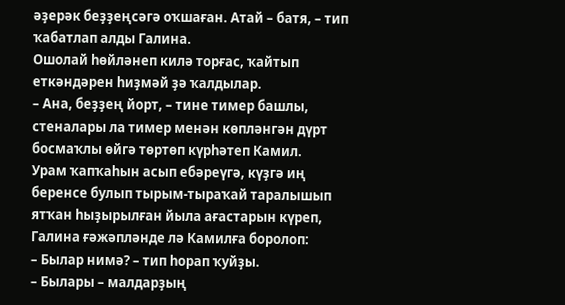әҙерәк беҙҙеңсәгә оҡшаған. Атай – батя, – тип ҡабатлап алды Галина.
Ошолай һөйләнеп килә торғас, ҡайтып еткәндәрен һиҙмәй ҙә ҡалдылар.
– Ана, беҙҙең йорт, – тине тимер башлы, стеналары ла тимер менән көпләнгән дүрт босмаҡлы өйгә төртөп күрһәтеп Камил.
Урам ҡапҡаһын асып ебәреүгә, күҙгә иң беренсе булып тырым-тыраҡай таралышып ятҡан һыҙырылған йыла ағастарын күреп, Галина ғәжәпләнде лә Камилға боролоп:
– Былар нимә? – тип һорап ҡуйҙы.
– Былары – малдарҙың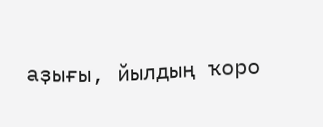аҙығы, йылдың ҡоро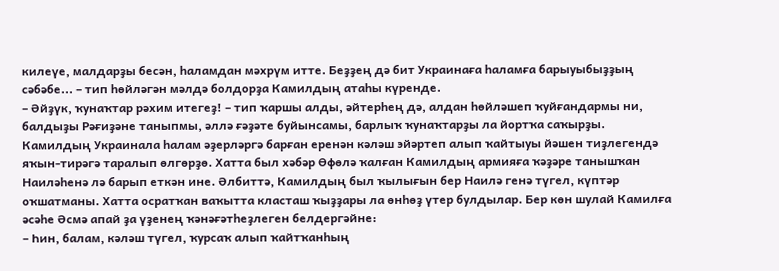килеүе, малдарҙы бесән, һаламдан мәхрүм итте. Беҙҙең дә бит Украинаға һаламға барыуыбыҙҙың сәбәбе... – тип һөйләгән мәлдә болдорҙа Камилдың атаһы күренде.
– Әйҙүк, ҡунаҡтар рәхим итегеҙ! – тип ҡаршы алды, әйтерһең дә, алдан һөйләшеп ҡуйғандармы ни, балдыҙы Рәғиҙәне таныпмы, әллә ғәҙәте буйынсамы, барлыҡ ҡунаҡтарҙы ла йортҡа саҡырҙы.
Камилдың Украинала һалам әҙерләргә барған еренән кәләш эйәртеп алып ҡайтыуы йәшен тиҙлегендә яҡын-тирәгә таралып өлгөрҙө. Хатта был хәбәр Өфөлә ҡалған Камилдың армияға ҡәҙәре танышҡан Наиләһенә лә барып еткән ине. Әлбиттә, Камилдың был ҡылығын бер Наилә генә түгел, күптәр оҡшатманы. Хатта осратҡан ваҡытта класташ ҡыҙҙары ла өнһөҙ үтер булдылар. Бер көн шулай Камилға әсәһе Әсмә апай ҙа үҙенең ҡәнәғәтһеҙлеген белдергәйне:
– Һин, балам, кәләш түгел, ҡурсаҡ алып ҡайтҡанһың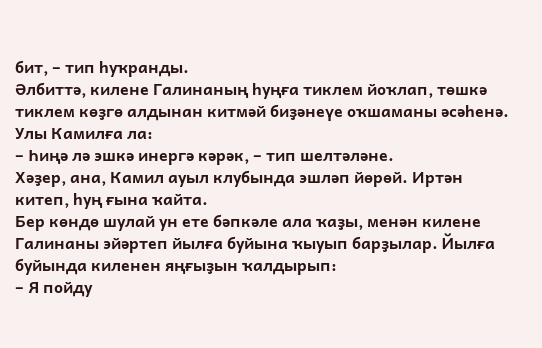бит, – тип һуҡранды.
Әлбиттә, килене Галинаның һуңға тиклем йоҡлап, төшкә тиклем көҙгө алдынан китмәй биҙәнеүе оҡшаманы әсәһенә. Улы Камилға ла:
– Һиңә лә эшкә инергә кәрәк, – тип шелтәләне.
Хәҙер, ана, Камил ауыл клубында эшләп йөрөй. Иртән китеп, һуң ғына ҡайта.
Бер көндө шулай ун ете бәпкәле ала ҡаҙы, менән килене Галинаны эйәртеп йылға буйына ҡыуып барҙылар. Йылға буйында киленен яңғыҙын ҡалдырып:
– Я пойду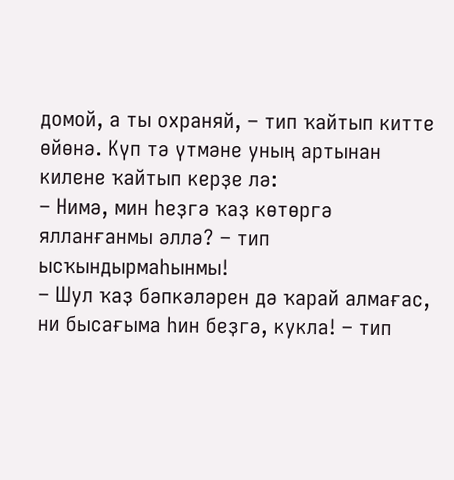домой, а ты охраняй, – тип ҡайтып китте өйөнә. Күп тә үтмәне уның артынан килене ҡайтып керҙе лә:
– Нимә, мин һеҙгә ҡаҙ көтөргә ялланғанмы әллә? – тип ысҡындырмаһынмы!
– Шул ҡаҙ бәпкәләрен дә ҡарай алмағас, ни бысағыма һин беҙгә, кукла! – тип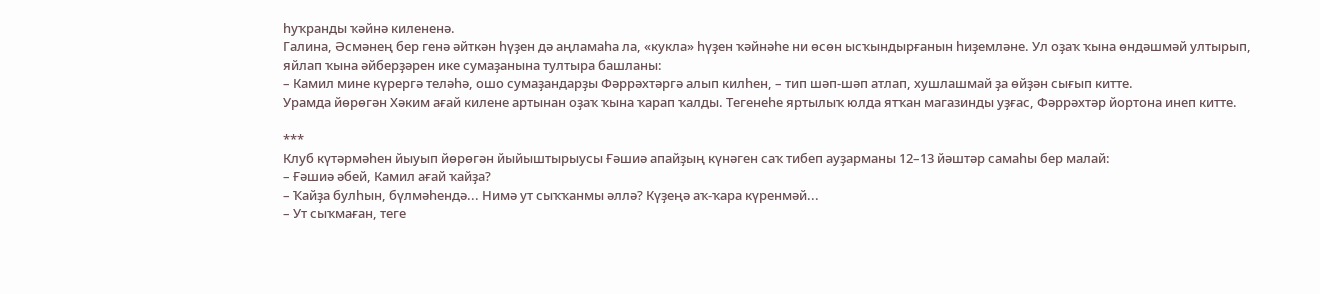һуҡранды ҡәйнә килененә.
Галина, Әсмәнең бер генә әйткән һүҙен дә аңламаһа ла, «кукла» һүҙен ҡәйнәһе ни өсөн ысҡындырғанын һиҙемләне. Ул оҙаҡ ҡына өндәшмәй ултырып, яйлап ҡына әйберҙәрен ике сумаҙанына тултыра башланы:
– Камил мине күрергә теләһә, ошо сумаҙандарҙы Фәррәхтәргә алып килһен, – тип шәп-шәп атлап, хушлашмай ҙа өйҙән сығып китте.
Урамда йөрөгән Хәким ағай килене артынан оҙаҡ ҡына ҡарап ҡалды. Тегенеһе яртылыҡ юлда ятҡан магазинды уҙғас, Фәррәхтәр йортона инеп китте.

***
Клуб күтәрмәһен йыуып йөрөгән йыйыштырыусы Ғәшиә апайҙың күнәген саҡ тибеп ауҙарманы 12–13 йәштәр самаһы бер малай:
– Ғәшиә әбей, Камил ағай ҡайҙа?
– Ҡайҙа булһын, бүлмәһендә... Нимә ут сыҡҡанмы әллә? Күҙеңә аҡ-ҡара күренмәй...
– Ут сыҡмаған, теге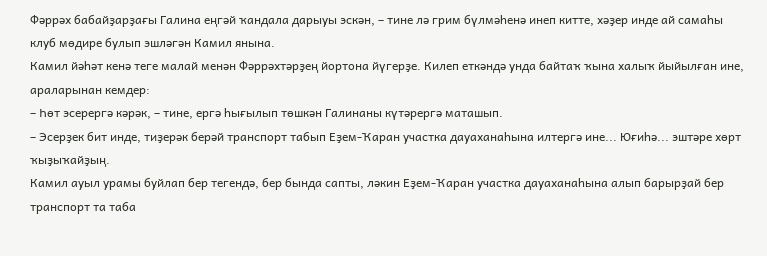Фәррәх бабайҙарҙағы Галина еңгәй ҡандала дарыуы эскән, – тине лә грим бүлмәһенә инеп китте, хәҙер инде ай самаһы клуб мөдире булып эшләгән Камил янына.
Камил йәһәт кенә теге малай менән Фәррәхтәрҙең йортона йүгерҙе. Килеп еткәндә унда байтаҡ ҡына халыҡ йыйылған ине, араларынан кемдер:
– Һөт эсерергә кәрәк, – тине, ергә һығылып төшкән Галинаны күтәрергә маташып.
– Эсерҙек бит инде, тиҙерәк берәй транспорт табып Еҙем-Ҡаран участка дауаханаһына илтергә ине... Юғиһә... эштәре хөрт ҡыҙыҡайҙың.
Камил ауыл урамы буйлап бер тегендә, бер бында сапты, ләкин Еҙем-Ҡаран участка дауаханаһына алып барырҙай бер транспорт та таба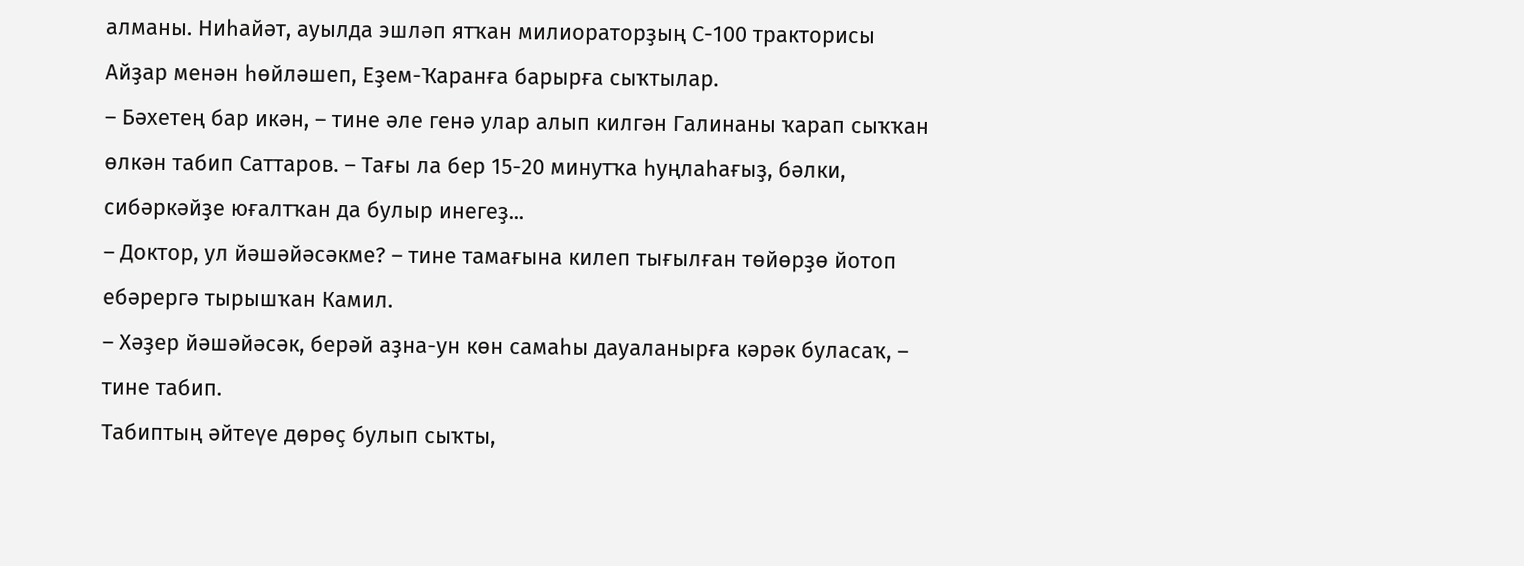алманы. Ниһайәт, ауылда эшләп ятҡан милиораторҙың С-100 тракторисы Айҙар менән һөйләшеп, Еҙем-Ҡаранға барырға сыҡтылар.
– Бәхетең бар икән, – тине әле генә улар алып килгән Галинаны ҡарап сыҡҡан өлкән табип Саттаров. – Тағы ла бер 15-20 минутҡа һуңлаһағыҙ, бәлки, сибәркәйҙе юғалтҡан да булыр инегеҙ...
– Доктор, ул йәшәйәсәкме? – тине тамағына килеп тығылған төйөрҙө йотоп ебәрергә тырышҡан Камил.
– Хәҙер йәшәйәсәк, берәй аҙна-ун көн самаһы дауаланырға кәрәк буласаҡ, – тине табип.
Табиптың әйтеүе дөрөҫ булып сыҡты,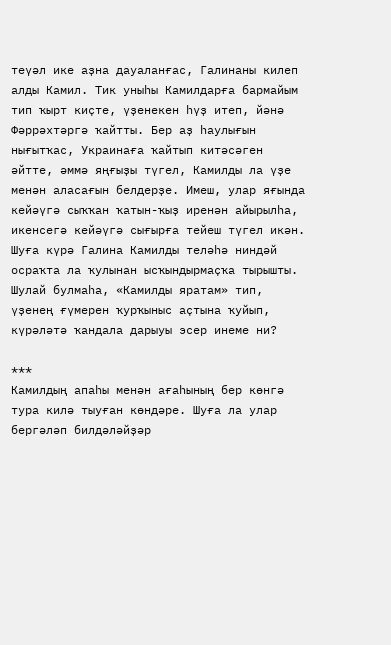теүәл ике аҙна дауаланғас, Галинаны килеп алды Камил. Тик уныһы Камилдарға бармайым тип ҡырт киҫте, үҙенекен һүҙ итеп, йәнә Фәррәхтәргә ҡайтты. Бер аҙ һаулығын нығытҡас, Украинаға ҡайтып китәсәген әйтте, әммә яңғыҙы түгел, Камилды ла үҙе менән аласағын белдерҙе. Имеш, улар яғында кейәүгә сыҡҡан ҡатын-ҡыҙ иренән айырылһа, икенсегә кейәүгә сығырға тейеш түгел икән. Шуға күрә Галина Камилды теләһә ниндәй осраҡта ла ҡулынан ысҡындырмаҫҡа тырышты. Шулай булмаһа, «Камилды яратам» тип, үҙенең ғүмерен ҡурҡыныс аҫтына ҡуйып, күрәләтә ҡандала дарыуы эсер инеме ни?

***
Камилдың апаһы менән ағаһының бер көнгә тура килә тыуған көндәре. Шуға ла улар бергәләп билдәләйҙәр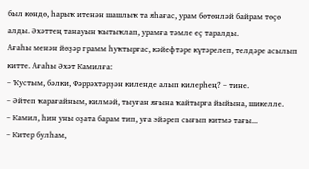был көндө, һарыҡ итенән шашлыҡ та яһағас, урам бөтөнләй байрам төҫө алды. Әхәттең танауын ҡытыҡлап, урамға тәмле еҫ таралды.
Ағаһы менән йөҙәр грамм һуҡтырғас, кәйефтәре күтәрелеп, телдәре асылып китте. Ағаһы Әхәт Камилға:
– Ҡустым, бәлки, Фәррәхтәрҙән киленде алып килерһең? – тине.
– Әйтеп ҡарағайным, килмәй, тыуған яғына ҡайтырға йыйына, шикелле.
– Камил, һин уны оҙата барам тип, уға эйәреп сығып китмә тағы...
– Китер булһам,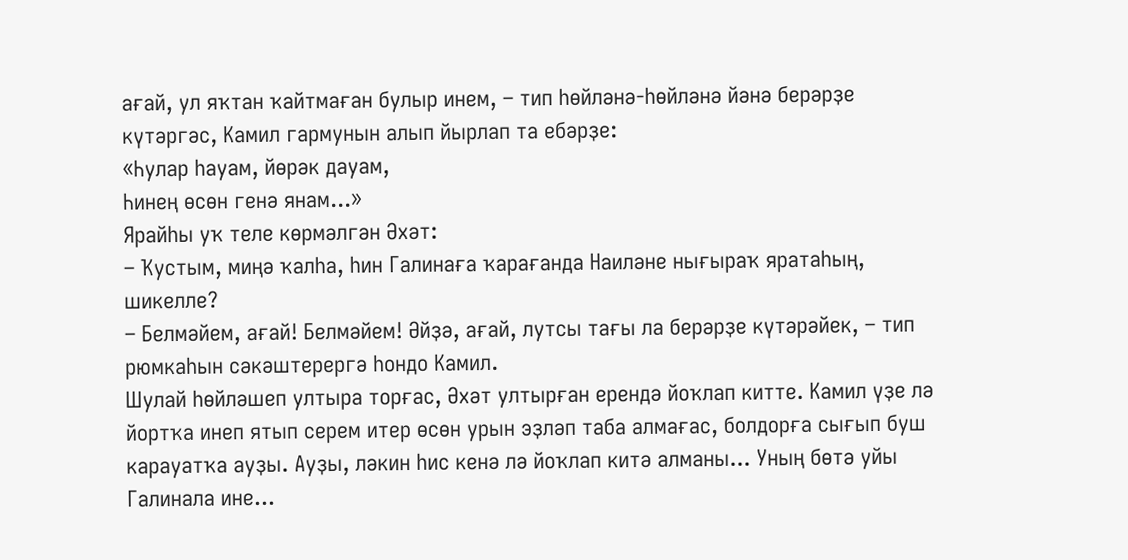ағай, ул яҡтан ҡайтмаған булыр инем, – тип һөйләнә-һөйләнә йәнә берәрҙе күтәргәс, Камил гармунын алып йырлап та ебәрҙе:
«Һулар һауам, йөрәк дауам,
Һинең өсөн генә янам...»
Ярайһы уҡ теле көрмәлгән Әхәт:
– Ҡустым, миңә ҡалһа, һин Галинаға ҡарағанда Наиләне нығыраҡ яратаһың, шикелле?
– Белмәйем, ағай! Белмәйем! Әйҙә, ағай, лутсы тағы ла берәрҙе күтәрәйек, – тип рюмкаһын сәкәштерергә һондо Камил.
Шулай һөйләшеп ултыра торғас, Әхәт ултырған ерендә йоҡлап китте. Камил үҙе лә йортҡа инеп ятып серем итер өсөн урын эҙләп таба алмағас, болдорға сығып буш карауатҡа ауҙы. Ауҙы, ләкин һис кенә лә йоҡлап китә алманы... Уның бөтә уйы Галинала ине...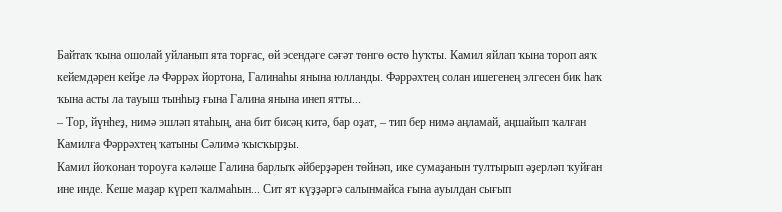Байтаҡ ҡына ошолай уйланып ята торғас, өй эсендәге сәғәт төнгө өстө һуҡты. Камил яйлап ҡына тороп аяҡ кейемдәрен кейҙе лә Фәррәх йортона, Галинаһы янына юлланды. Фәррәхтең солан ишегенең элгесен бик һаҡ ҡына асты ла тауыш тынһыҙ ғына Галина янына инеп ятты...
– Тор, йүнһеҙ, нимә эшләп ятаһың, ана бит бисәң китә, бар оҙат, – тип бер нимә аңламай, аңшайып ҡалған Камилға Фәррәхтең ҡатыны Сәлимә ҡысҡырҙы.
Камил йоҡонан тороуға кәләше Галина барлыҡ әйберҙәрен төйнәп, ике сумаҙанын тултырып әҙерләп ҡуйған ине инде. Кеше маҙар күреп ҡалмаһын... Сит ят күҙҙәргә салынмайса ғына ауылдан сығып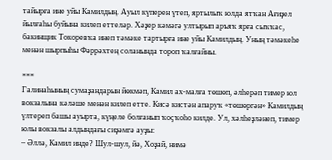тайырға ине уйы Камилдың. Ауыл күперен үтеп, яртылыҡ юлда ятҡан Ағиҙел йылғаһы буйына килеп еттеләр. Хәҙер кәмәгә ултырып аръяҡ ярға сыҡҡас, бакинщик Токоревҡа инеп тәмәке тартырға ине уйы Камилдың. Уның тәмәкеһе менән шырпыһы Фәррәхтең соланында тороп ҡалғайны.

***
Галинаһының сумаҙандарын йөкмәп, Камил ах-малға төшөп, әлһерәп тимер юл вокзалына кәләше менән килеп етте. Кисә кистән апаруҡ «төшөргән» Камилдың үлтереп башы ауырта, күңеле болғанып ҡоҫҡоһо килде. Ул, хәлһеҙләнеп, тимер юлы вокзалы алдындағы сиҙәмгә ауҙы:
– Әллә, Камил инде? Шул-шул, йә, Хоҙай, нимә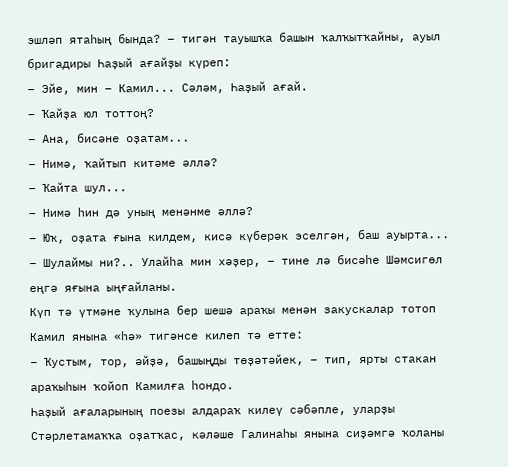эшләп ятаһың бында? – тигән тауышҡа башын ҡалҡытҡайны, ауыл бригадиры Һаҙый ағайҙы күреп:
– Эйе, мин – Камил... Сәләм, Һаҙый ағай.
– Ҡайҙа юл тоттоң?
– Ана, бисәне оҙатам...
– Нимә, ҡайтып китәме әллә?
– Ҡайта шул...
– Нимә һин дә уның менәнме әллә?
– Юҡ, оҙата ғына килдем, кисә күберәк эселгән, баш ауырта...
– Шулаймы ни?.. Улайһа мин хәҙер, – тине лә бисәһе Шәмсигөл еңгә яғына ыңғайланы.
Күп тә үтмәне ҡулына бер шешә араҡы менән закускалар тотоп Камил янына «һә» тигәнсе килеп тә етте:
– Ҡустым, тор, әйҙә, башыңды төҙәтәйек, – тип, ярты стакан араҡыһын ҡойоп Камилға һондо.
Һаҙый ағаларының поезы алдараҡ килеү сәбәпле, уларҙы Стәрлетамаҡҡа оҙатҡас, кәләше Галинаһы янына сиҙәмгә ҡоланы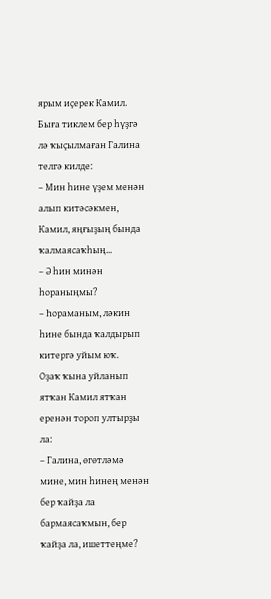ярым иҫерек Камил.
Быға тиклем бер һүҙгә лә ҡыҫылмаған Галина телгә килде:
– Мин һине үҙем менән алып китәсәкмен, Камил, яңғыҙың бында ҡалмаясаҡһың...
– Ә һин минән һораныңмы?
– Һораманым, ләкин һине бында ҡалдырып китергә уйым юҡ.
Оҙаҡ ҡына уйланып ятҡан Камил ятҡан еренән тороп ултырҙы ла:
– Галина, өгөтләмә мине, мин һинең менән бер ҡайҙа ла бармаясаҡмын, бер ҡайҙа ла, ишеттеңме?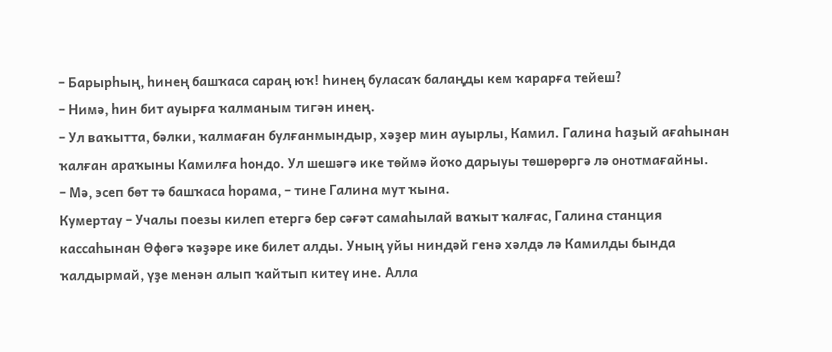– Барырһың, һинең башҡаса сараң юҡ! Һинең буласаҡ балаңды кем ҡарарға тейеш?
– Нимә, һин бит ауырға ҡалманым тигән инең.
– Ул ваҡытта, бәлки, ҡалмаған булғанмындыр, хәҙер мин ауырлы, Камил. Галина Һаҙый ағаһынан ҡалған араҡыны Камилға һондо. Ул шешәгә ике төймә йоҡо дарыуы төшөрөргә лә онотмағайны.
– Мә, эсеп бөт тә башҡаса һорама, – тине Галина мут ҡына.
Кумертау – Учалы поезы килеп етергә бер сәғәт самаһылай ваҡыт ҡалғас, Галина станция кассаһынан Өфөгә ҡәҙәре ике билет алды. Уның уйы ниндәй генә хәлдә лә Камилды бында ҡалдырмай, үҙе менән алып ҡайтып китеү ине. Алла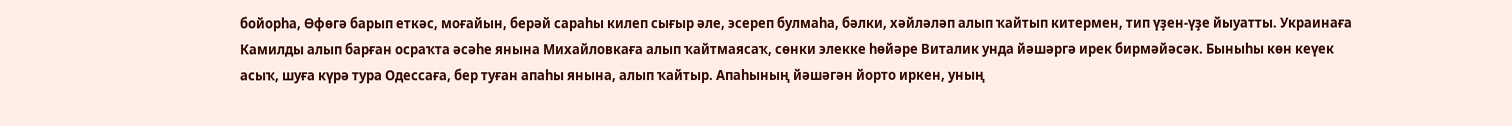бойорһа, Өфөгә барып еткәс, моғайын, берәй сараһы килеп сығыр әле, эсереп булмаһа, бәлки, хәйләләп алып ҡайтып китермен, тип үҙен-үҙе йыуатты. Украинаға Камилды алып барған осраҡта әсәһе янына Михайловкаға алып ҡайтмаясаҡ, сөнки элекке һөйәре Виталик унда йәшәргә ирек бирмәйәсәк. Быныһы көн кеүек асыҡ, шуға күрә тура Одессаға, бер туған апаһы янына, алып ҡайтыр. Апаһының йәшәгән йорто иркен, уның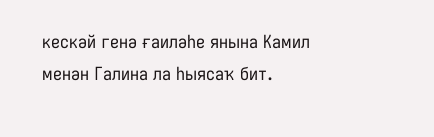кескәй генә ғаиләһе янына Камил менән Галина ла һыясаҡ бит.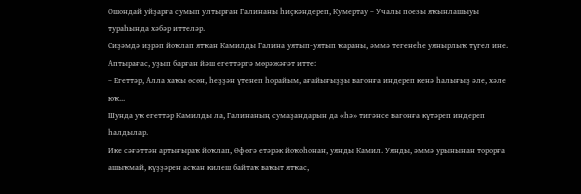Ошондай уйҙарға сумып ултырған Галинаны һиҫкәндереп, Кумертау – Учалы поезы яҡынлашыуы тураһында хәбәр иттеләр.
Сиҙәмдә иҙрәп йоҡлап ятҡан Камилды Галина уятып-уятып ҡараны, әммә тегенеһе уянырлыҡ түгел ине. Аптырағас, уҙып барған йәш егеттәргә мөрәжәғәт итте:
– Егеттәр, Алла хаҡы өсөн, һеҙҙән үтенеп һорайым, ағайығыҙҙы вагонға индереп кенә һалығыҙ әле, хәле юҡ...
Шунда уҡ егеттәр Камилды ла, Галинаның сумаҙандарын да «һә» тигәнсе вагонға күтәреп индереп һалдылар.
Ике сәғәттән артығыраҡ йоҡлап, Өфөгә етәрәк йоҡоһонан, уянды Камил. Уянды, әммә урынынан торорға ашыҡмай, күҙҙәрен асҡан килеш байтаҡ ваҡыт ятҡас,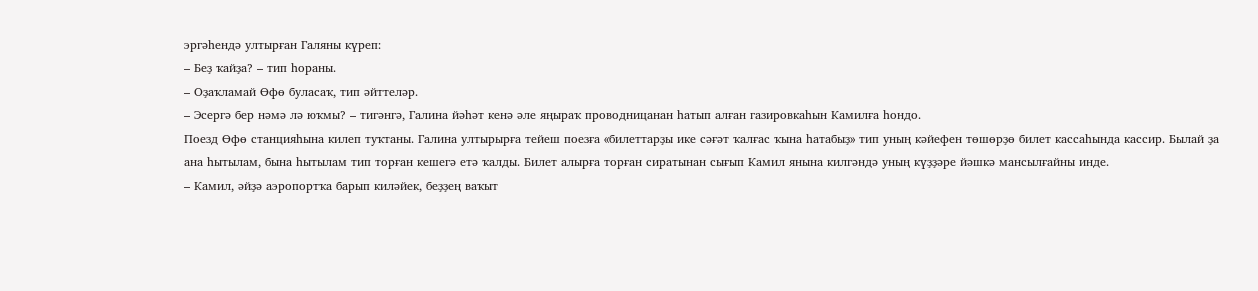эргәһендә ултырған Галяны күреп:
– Беҙ ҡайҙа? – тип һораны.
– Оҙаҡламай Өфө буласаҡ, тип әйттеләр.
– Эсергә бер нәмә лә юҡмы? – тигәнгә, Галина йәһәт кенә әле яңыраҡ проводницанан һатып алған газировкаһын Камилға һондо.
Поезд Өфө станцияһына килеп туҡтаны. Галина ултырырға тейеш поезға «билеттарҙы ике сәғәт ҡалғас ҡына һатабыҙ» тип уның кәйефен төшөрҙө билет кассаһында кассир. Былай ҙа ана һытылам, бына һытылам тип торған кешегә етә ҡалды. Билет алырға торған сиратынан сығып Камил янына килгәндә уның күҙҙәре йәшкә мансылғайны инде.
– Камил, әйҙә аэропортҡа барып киләйек, беҙҙең ваҡыт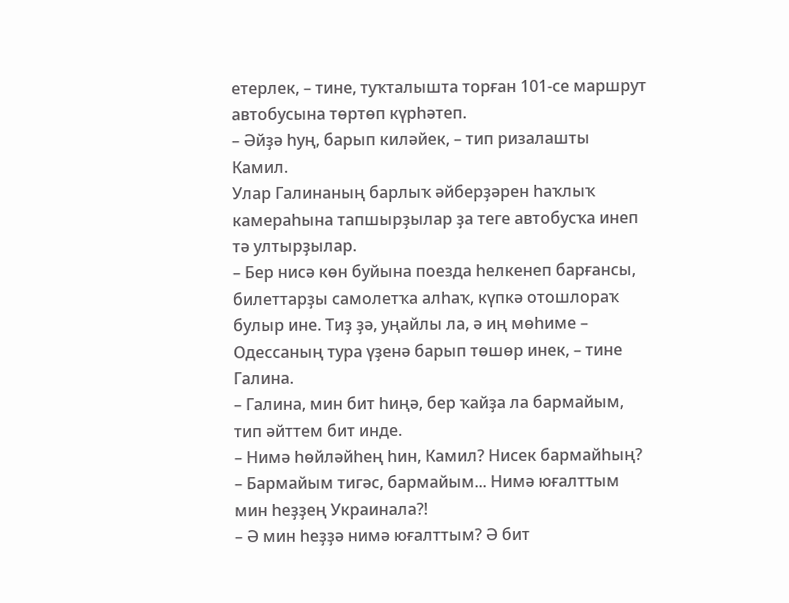етерлек, – тине, туҡталышта торған 101-се маршрут автобусына төртөп күрһәтеп.
– Әйҙә һуң, барып киләйек, – тип ризалашты Камил.
Улар Галинаның барлыҡ әйберҙәрен һаҡлыҡ камераһына тапшырҙылар ҙа теге автобусҡа инеп тә ултырҙылар.
– Бер нисә көн буйына поезда һелкенеп барғансы, билеттарҙы самолетҡа алһаҡ, күпкә отошлораҡ булыр ине. Тиҙ ҙә, уңайлы ла, ә иң мөһиме – Одессаның тура үҙенә барып төшөр инек, – тине Галина.
– Галина, мин бит һиңә, бер ҡайҙа ла бармайым, тип әйттем бит инде.
– Нимә һөйләйһең һин, Камил? Нисек бармайһың?
– Бармайым тигәс, бармайым... Нимә юғалттым мин һеҙҙең Украинала?!
– Ә мин һеҙҙә нимә юғалттым? Ә бит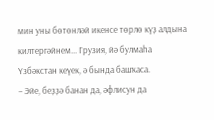мин уны бөтөнләй икенсе төрлө күҙ алдына килтергәйнем... Грузия, йә булмаһа Үзбәкстан кеүек, ә бында башҡаса.
– Эйе, беҙҙә банан да, әфлисун да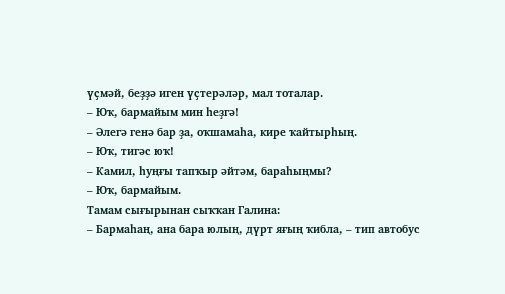үҫмәй, беҙҙә иген үҫтерәләр, мал тоталар.
– Юҡ, бармайым мин һеҙгә!
– Әлегә генә бар ҙа, оҡшамаһа, кире ҡайтырһың.
– Юҡ, тигәс юҡ!
– Камил, һуңғы тапҡыр әйтәм, бараһыңмы?
– Юҡ, бармайым.
Тамам сығырынан сыҡҡан Галина:
– Бармаһаң, ана бара юлың, дүрт яғың ҡибла, – тип автобус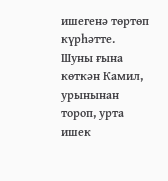ишегенә төртөп күрһәтте.
Шуны ғына көткән Камил, урынынан тороп, урта ишек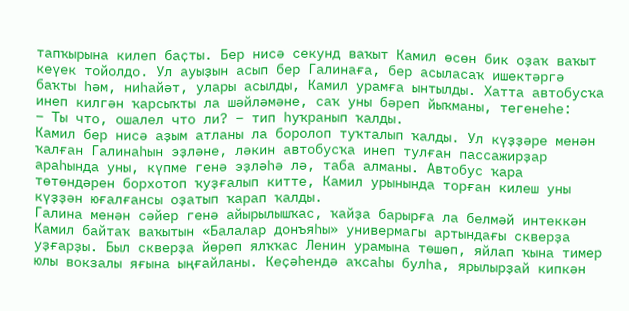тапҡырына килеп баҫты. Бер нисә секунд ваҡыт Камил өсөн бик оҙаҡ ваҡыт кеүек тойолдо. Ул ауыҙын асып бер Галинаға, бер асыласаҡ ишектәргә баҡты һәм, ниһайәт, улары асылды, Камил урамға ынтылды. Хатта автобусҡа инеп килгән ҡарсыҡты ла шәйләмәне, саҡ уны бәреп йыҡманы, тегенеһе:
– Ты что, ошалел что ли? – тип һуҡранып ҡалды.
Камил бер нисә аҙым атланы ла боролоп туҡталып ҡалды. Ул күҙҙәре менән ҡалған Галинаһын эҙләне, ләкин автобусҡа инеп тулған пассажирҙар араһында уны, күпме генә эҙләһә лә, таба алманы. Автобус ҡара төтөндәрен борхотоп ҡуҙғалып китте, Камил урынында торған килеш уны күҙҙән юғалғансы оҙатып ҡарап ҡалды.
Галина менән сәйер генә айырылышҡас, ҡайҙа барырға ла белмәй интеккән Камил байтаҡ ваҡытын «Балалар донъяһы» универмагы артындағы скверҙа уҙғарҙы. Был скверҙа йөрөп ялҡҡас Ленин урамына төшөп, яйлап ҡына тимер юлы вокзалы яғына ыңғайланы. Кеҫәһендә аҡсаһы булһа, ярылырҙай кипкән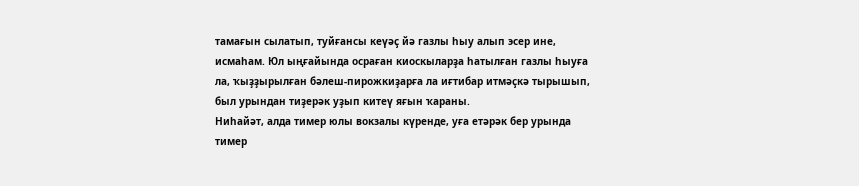тамағын сылатып, туйғансы кеүәҫ йә газлы һыу алып эсер ине, исмаһам. Юл ыңғайында осраған киоскыларҙа һатылған газлы һыуға ла, ҡыҙҙырылған бәлеш-пирожкиҙарға ла иғтибар итмәҫкә тырышып, был урындан тиҙерәк уҙып китеү яғын ҡараны.
Ниһайәт, алда тимер юлы вокзалы күренде, уға етәрәк бер урында тимер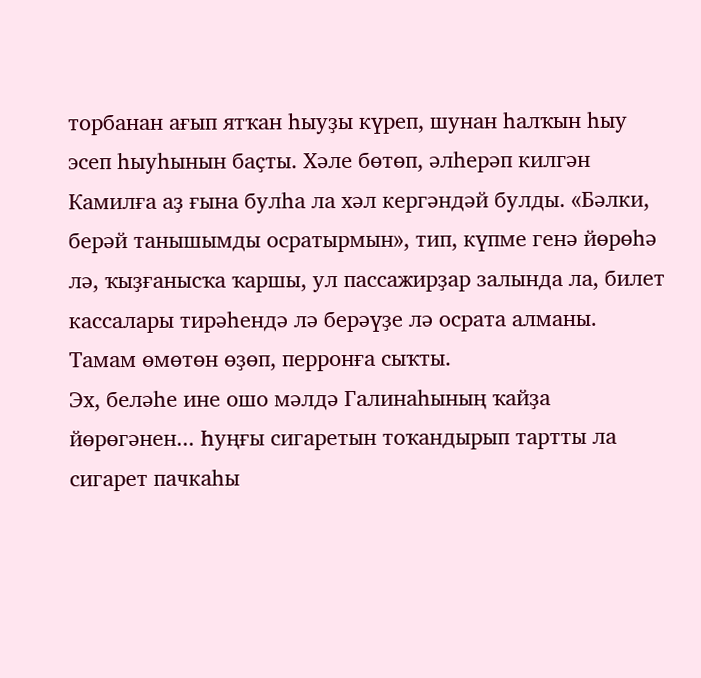торбанан ағып ятҡан һыуҙы күреп, шунан һалҡын һыу эсеп һыуһынын баҫты. Хәле бөтөп, әлһерәп килгән Камилға аҙ ғына булһа ла хәл кергәндәй булды. «Бәлки, берәй танышымды осратырмын», тип, күпме генә йөрөһә лә, ҡыҙғанысҡа ҡаршы, ул пассажирҙар залында ла, билет кассалары тирәһендә лә берәүҙе лә осрата алманы. Тамам өмөтөн өҙөп, перронға сыҡты.
Эх, беләһе ине ошо мәлдә Галинаһының ҡайҙа йөрөгәнен... Һуңғы сигаретын тоҡандырып тартты ла сигарет пачкаһы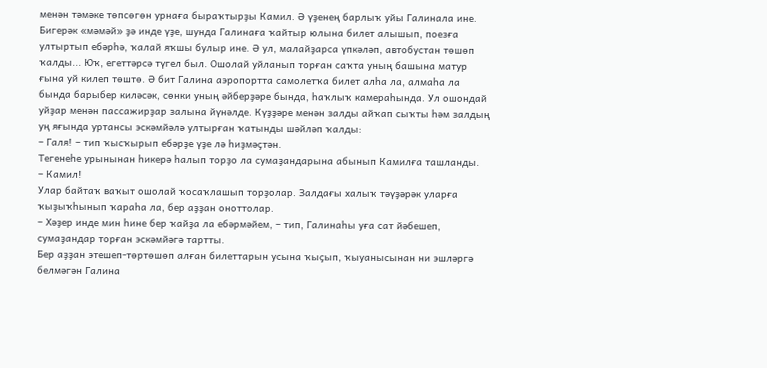менән тәмәке төпсөгөн урнаға быраҡтырҙы Камил. Ә үҙенең барлыҡ уйы Галинала ине.
Бигерәк «мәмәй» ҙә инде үҙе, шунда Галинаға ҡайтыр юлына билет алышып, поезға ултыртып ебәрһә, ҡалай яҡшы булыр ине. Ә ул, малайҙарса үпкәләп, автобустан төшөп ҡалды... Юҡ, егеттәрсә түгел был. Ошолай уйланып торған саҡта уның башына матур ғына уй килеп төштө. Ә бит Галина аэропортта самолетҡа билет алһа ла, алмаһа ла бында барыбер киләсәк, сөнки уның әйберҙәре бында, һаҡлыҡ камераһында. Ул ошондай уйҙар менән пассажирҙар залына йүнәлде. Күҙҙәре менән залды айҡап сыҡты һәм залдың уң яғында уртансы эскәмйәлә ултырған ҡатынды шәйләп ҡалды:
– Галя! – тип ҡысҡырып ебәрҙе үҙе лә һиҙмәҫтән.
Тегенеһе урынынан һикерә һалып торҙо ла сумаҙандарына абынып Камилға ташланды.
– Камил!
Улар байтаҡ ваҡыт ошолай ҡосаҡлашып торҙолар. Залдағы халыҡ тәүҙәрәк уларға ҡыҙыҡһынып ҡараһа ла, бер аҙҙан оноттолар.
– Хәҙер инде мин һине бер ҡайҙа ла ебәрмәйем, – тип, Галинаһы уға сат йәбешеп, сумаҙандар торған эскәмйәгә тартты.
Бер аҙҙан этешеп-төртөшөп алған билеттарын усына ҡыҫып, ҡыуанысынан ни эшләргә белмәгән Галина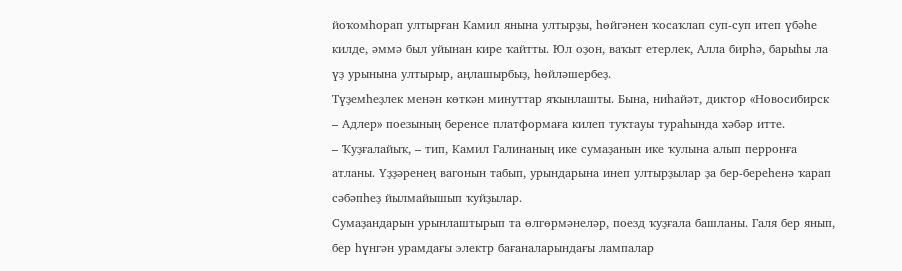йоҡомһорап ултырған Камил янына ултырҙы, һөйгәнен ҡосаҡлап суп-суп итеп үбәһе килде, әммә был уйынан кире ҡайтты. Юл оҙон, ваҡыт етерлек, Алла бирһә, барыһы ла үҙ урынына ултырыр, аңлашырбыҙ, һөйләшербеҙ.
Түҙемһеҙлек менән көткән минуттар яҡынлашты. Бына, ниһайәт, диктор «Новосибирск – Адлер» поезының беренсе платформаға килеп туҡтауы тураһында хәбәр итте.
– Ҡуҙғалайыҡ, – тип, Камил Галинаның ике сумаҙанын ике ҡулына алып перронға атланы. Үҙҙәренең вагонын табып, урындарына инеп ултырҙылар ҙа бер-береһенә ҡарап сәбәпһеҙ йылмайышып ҡуйҙылар.
Сумаҙандарын урынлаштырып та өлгөрмәнеләр, поезд ҡуҙғала башланы. Галя бер янып, бер һүнгән урамдағы электр бағаналарындағы лампалар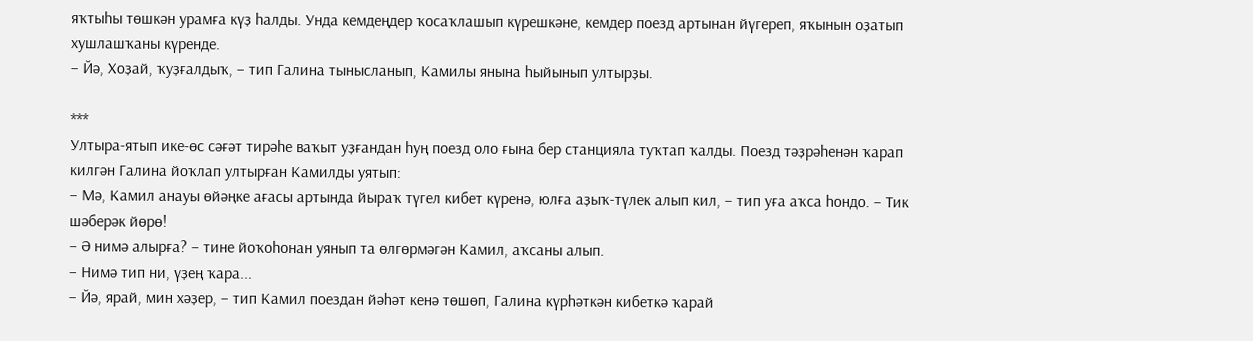яҡтыһы төшкән урамға күҙ һалды. Унда кемдеңдер ҡосаҡлашып күрешкәне, кемдер поезд артынан йүгереп, яҡынын оҙатып хушлашҡаны күренде.
– Йә, Хоҙай, ҡуҙғалдыҡ, – тип Галина тынысланып, Камилы янына һыйынып ултырҙы.

***
Ултыра-ятып ике-өс сәғәт тирәһе ваҡыт уҙғандан һуң поезд оло ғына бер станцияла туҡтап ҡалды. Поезд тәҙрәһенән ҡарап килгән Галина йоҡлап ултырған Камилды уятып:
– Мә, Камил анауы өйәңке ағасы артында йыраҡ түгел кибет күренә, юлға аҙыҡ-түлек алып кил, – тип уға аҡса һондо. – Тик шәберәк йөрө!
– Ә нимә алырға? – тине йоҡоһонан уянып та өлгөрмәгән Камил, аҡсаны алып.
– Нимә тип ни, үҙең ҡара...
– Йә, ярай, мин хәҙер, – тип Камил поездан йәһәт кенә төшөп, Галина күрһәткән кибеткә ҡарай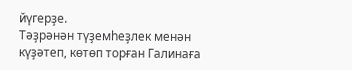йүгерҙе.
Тәҙрәнән түҙемһеҙлек менән күҙәтеп, көтөп торған Галинаға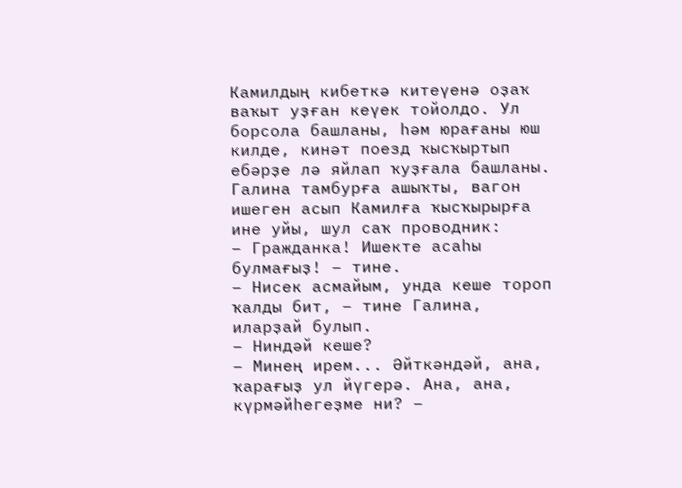Камилдың кибеткә китеүенә оҙаҡ ваҡыт уҙған кеүек тойолдо. Ул борсола башланы, һәм юрағаны юш килде, кинәт поезд ҡысҡыртып ебәрҙе лә яйлап ҡуҙғала башланы.
Галина тамбурға ашыҡты, вагон ишеген асып Камилға ҡысҡырырға ине уйы, шул саҡ проводник:
– Гражданка! Ишекте асаһы булмағыҙ! – тине.
– Нисек асмайым, унда кеше тороп ҡалды бит, – тине Галина, иларҙай булып.
– Ниндәй кеше?
– Минең ирем... Әйткәндәй, ана, ҡарағыҙ ул йүгерә. Ана, ана, күрмәйһегеҙме ни? –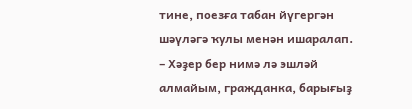тине, поезға табан йүгергән шәүләгә ҡулы менән ишаралап.
– Хәҙер бер нимә лә эшләй алмайым, гражданка, барығыҙ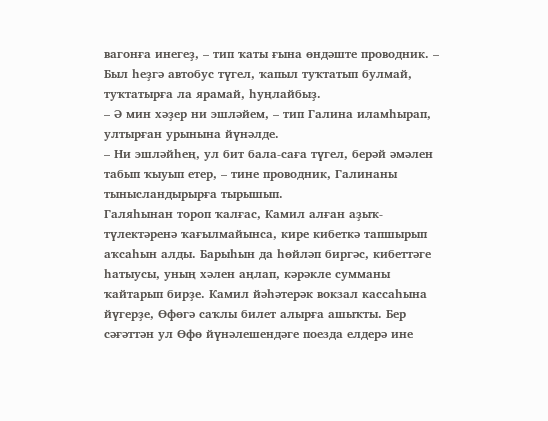вагонға инегеҙ, – тип ҡаты ғына өндәште проводник. – Был һеҙгә автобус түгел, ҡапыл туҡтатып булмай, туҡтатырға ла ярамай, һуңлайбыҙ.
– Ә мин хәҙер ни эшләйем, – тип Галина иламһырап, ултырған урынына йүнәлде.
– Ни эшләйһең, ул бит бала-саға түгел, берәй әмәлен табып ҡыуып етер, – тине проводник, Галинаны тынысландырырға тырышып.
Галяһынан тороп ҡалғас, Камил алған аҙыҡ-түлектәренә ҡағылмайынса, кире кибеткә тапшырып аҡсаһын алды. Барыһын да һөйләп биргәс, кибеттәге һатыусы, уның хәлен аңлап, кәрәкле сумманы ҡайтарып бирҙе. Камил йәһәтерәк вокзал кассаһына йүгерҙе, Өфөгә саҡлы билет алырға ашыҡты. Бер сәғәттән ул Өфө йүнәлешендәге поезда елдерә ине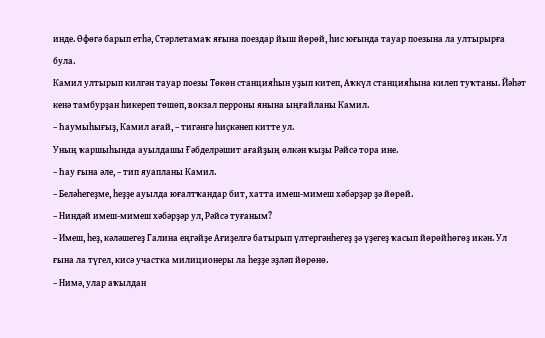инде. Өфөгә барып етһә, Стәрлетамаҡ яғына поездар йыш йөрөй, һис юғында тауар поезына ла ултырырға була.
Камил ултырып килгән тауар поезы Төкөн станцияһын уҙып китеп, Аҡкүл станцияһына килеп туҡтаны. Йәһәт кенә тамбурҙан һикереп төшөп, вокзал перроны янына ыңғайланы Камил.
– Һаумыһығыҙ, Камил ағай, – тигәнгә һиҫкәнеп китте ул.
Уның ҡаршыһында ауылдашы Ғәбделрәшит ағайҙың өлкән ҡыҙы Рәйсә тора ине.
– Һау ғына әле, – тип яуапланы Камил.
– Беләһегеҙме, һеҙҙе ауылда юғалтҡандар бит, хатта имеш-мимеш хәбәрҙәр ҙә йөрөй.
– Ниндәй имеш-мимеш хәбәрҙәр ул, Рәйсә туғаным?
– Имеш, һеҙ, кәләшегеҙ Галина еңгәйҙе Ағиҙелгә батырып үлтергәнһегеҙ ҙә үҙегеҙ ҡасып йөрөйһөгөҙ икән. Ул ғына ла түгел, кисә участка милиционеры ла һеҙҙе эҙләп йөрөнө.
– Нимә, улар аҡылдан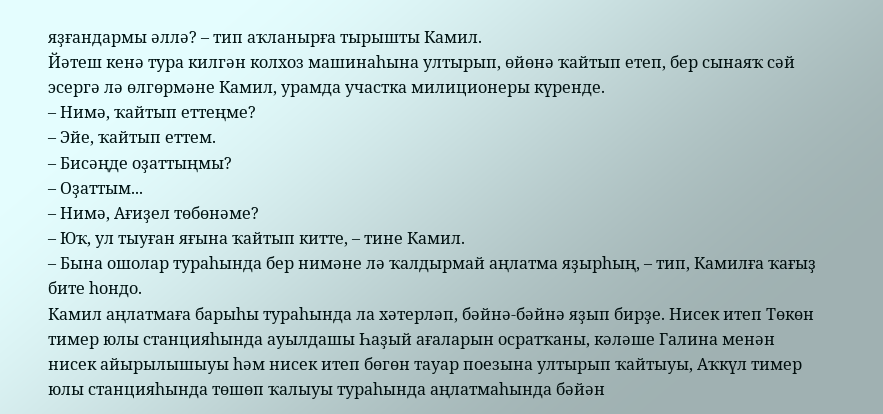яҙғандармы әллә? – тип аҡланырға тырышты Камил.
Йәтеш кенә тура килгән колхоз машинаһына ултырып, өйөнә ҡайтып етеп, бер сынаяҡ сәй эсергә лә өлгөрмәне Камил, урамда участка милиционеры күренде.
– Нимә, ҡайтып еттеңме?
– Эйе, ҡайтып еттем.
– Бисәңде оҙаттыңмы?
– Оҙаттым...
– Нимә, Ағиҙел төбөнәме?
– Юҡ, ул тыуған яғына ҡайтып китте, – тине Камил.
– Бына ошолар тураһында бер нимәне лә ҡалдырмай аңлатма яҙырһың, – тип, Камилға ҡағыҙ бите һондо.
Камил аңлатмаға барыһы тураһында ла хәтерләп, бәйнә-бәйнә яҙып бирҙе. Нисек итеп Төкөн тимер юлы станцияһында ауылдашы Һаҙый ағаларын осратҡаны, кәләше Галина менән нисек айырылышыуы һәм нисек итеп бөгөн тауар поезына ултырып ҡайтыуы, Аҡкүл тимер юлы станцияһында төшөп ҡалыуы тураһында аңлатмаһында бәйән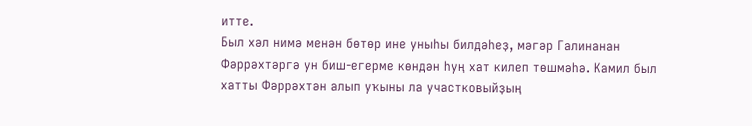итте.
Был хәл нимә менән бөтөр ине уныһы билдәһеҙ, мәгәр Галинанан Фәррәхтәргә ун биш-егерме көндән һуң хат килеп төшмәһә. Камил был хатты Фәррәхтән алып уҡыны ла участковыйҙың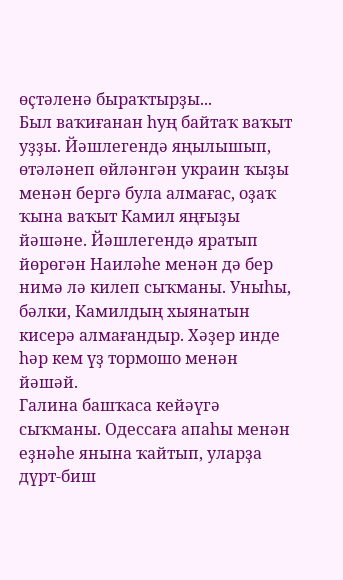өҫтәленә быраҡтырҙы...
Был ваҡиғанан һуң байтаҡ ваҡыт уҙҙы. Йәшлегендә яңылышып, өтәләнеп өйләнгән украин ҡыҙы менән бергә була алмағас, оҙаҡ ҡына ваҡыт Камил яңғыҙы йәшәне. Йәшлегендә яратып йөрөгән Наиләһе менән дә бер нимә лә килеп сыҡманы. Уныһы, бәлки, Камилдың хыянатын кисерә алмағандыр. Хәҙер инде һәр кем үҙ тормошо менән йәшәй.
Галина башҡаса кейәүгә сыҡманы. Одессаға апаһы менән еҙнәһе янына ҡайтып, уларҙа дүрт-биш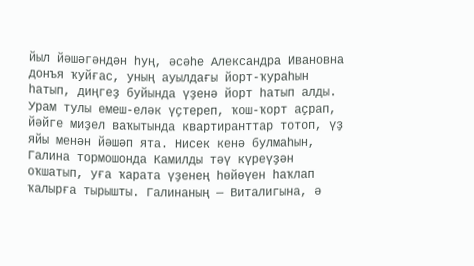йыл йәшәгәндән һуң, әсәһе Александра Ивановна донъя ҡуйғас, уның ауылдағы йорт-ҡураһын һатып, диңгеҙ буйында үҙенә йорт һатып алды. Урам тулы емеш-еләк үҫтереп, ҡош-ҡорт аҫрап, йәйге миҙел ваҡытында квартиранттар тотоп, үҙ яйы менән йәшәп ята. Нисек кенә булмаһын, Галина тормошонда Камилды тәү күреүҙән оҡшатып, уға ҡарата үҙенең һөйөүен һаҡлап ҡалырға тырышты. Галинаның — Виталигына, ә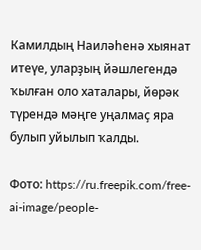Камилдың Наиләһенә хыянат итеүе, уларҙың йәшлегендә ҡылған оло хаталары, йөрәк түрендә мәңге уңалмаҫ яра булып уйылып ҡалды.

Фото: https://ru.freepik.com/free-ai-image/people-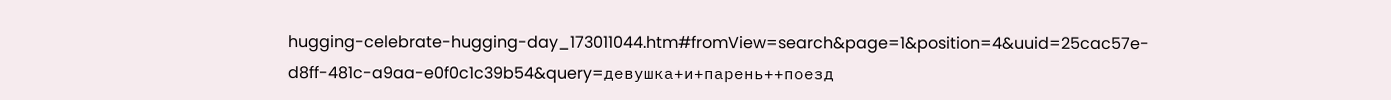hugging-celebrate-hugging-day_173011044.htm#fromView=search&page=1&position=4&uuid=25cac57e-d8ff-481c-a9aa-e0f0c1c39b54&query=девушка+и+парень++поезд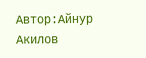Автор:Айнур Акилов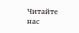Читайте нас